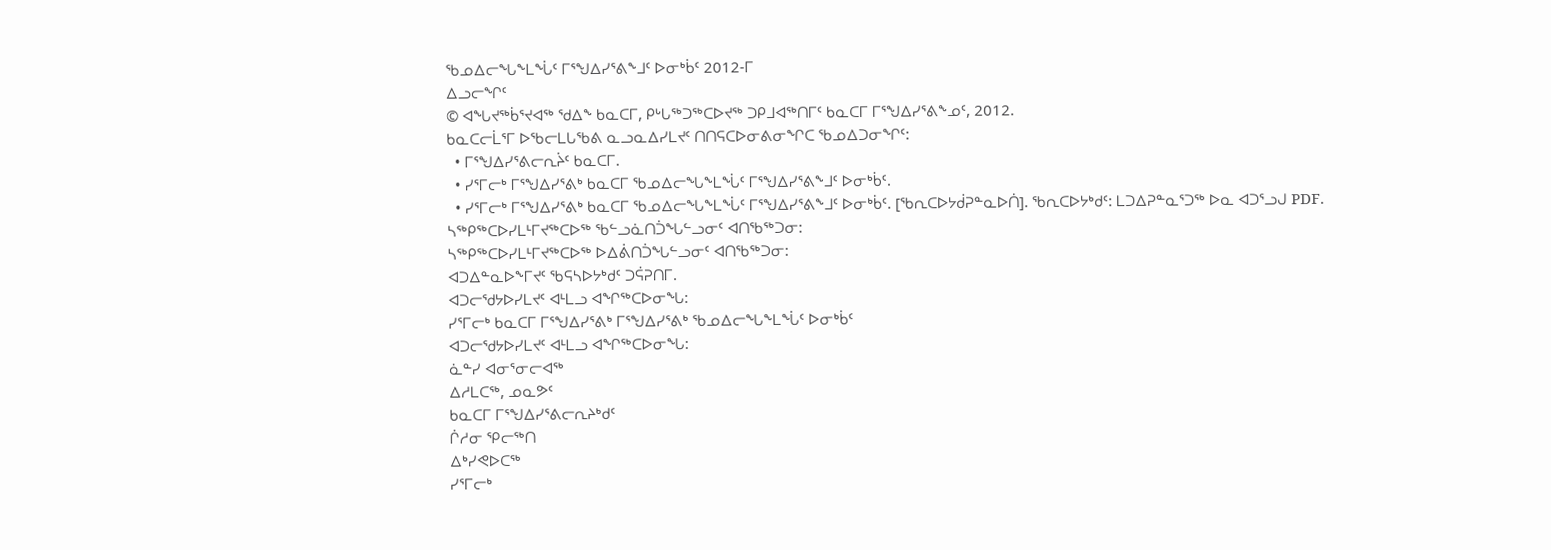ᖃᓄᐃᓕᖓᖕᒪᖔᑦ ᒥᕐᖑᐃᓯᕐᕕᖕᒧᑦ ᐅᓂᒃᑳᑦ 2012-ᒥ
ᐃᓗᓕᖏᑦ
© ᐊᖓᔪᖅᑳᕐᔪᐊᖅ ᖁᐃᖕ ᑲᓇᑕᒥ, ᑭᒡᒐᖅᑐᖅᑕᐅᔪᖅ ᑐᑭᒧᐊᖅᑎᒥᑦ ᑲᓇᑕᒥ ᒥᕐᖑᐃᓯᕐᕕᖕᓄᑦ, 2012.
ᑲᓇᑕᓕᒫᕐᒥ ᐅᖃᓕᒪᒐᖃᕕ ᓇᓗᓇᐃᓯᒪᔪᑦ ᑎᑎᕋᑕᐅᓂᕕᓂᖏᑕ ᖃᓄᐃᑐᓂᖏᑦ:
  • ᒥᕐᖑᐃᓯᕐᕕᓕᕆᔩᑦ ᑲᓇᑕᒥ.
  • ᓯᕐᒥᓕᒃ ᒥᕐᖑᐃᓯᕐᕕᒃ ᑲᓇᑕᒥ ᖃᓄᐃᓕᖓᖕᒪᖔᑦ ᒥᕐᖑᐃᓯᕐᕕᖕᒧᑦ ᐅᓂᒃᑳᑦ.
  • ᓯᕐᒥᓕᒃ ᒥᕐᖑᐃᓯᕐᕕᒃ ᑲᓇᑕᒥ ᖃᓄᐃᓕᖓᖕᒪᖔᑦ ᒥᕐᖑᐃᓯᕐᕕᖕᒧᑦ ᐅᓂᒃᑳᑦ. [ᖃᕆᑕᐅᔭᑰᕈᓐᓇᐅᑏ]. ᖃᕆᑕᐅᔭᒃᑯᑦ: ᒪᑐᐃᕈᓐᓇᕐᑐᖅ ᐅᓇ ᐊᑐᕐᓗᒍ PDF.
ᓴᖅᑭᖅᑕᐅᓯᒪᒻᒥᔪᖅᑕᐅᖅ ᖃᓪᓗᓈᑎᑑᖓᓪᓗᓂᑦ ᐊᑎᖃᖅᑐᓂ:
ᓴᖅᑭᖅᑕᐅᓯᒪᒻᒥᔪᖅᑕᐅᖅ ᐅᐃᕖᑎᑑᖓᓪᓗᓂᑦ ᐊᑎᖃᖅᑐᓂ:
ᐊᑐᐃᓐᓇᐅᖕᒥᔪᑦ ᖃᕋᓴᐅᔭᒃᑯᑦ ᑐᕌᕈᑎᒥ.
ᐊᑐᓕᖁᔭᐅᓯᒪᔪᑦ ᐊᒻᒪᓗ ᐊᖏᖅᑕᐅᓂᖓ:
ᓯᕐᒥᓕᒃ ᑲᓇᑕᒥ ᒥᕐᖑᐃᓯᕐᕕᒃ ᒥᕐᖑᐃᓯᕐᕕᒃ ᖃᓄᐃᓕᖓᖕᒪᖔᑦ ᐅᓂᒃᑳᑦ
ᐊᑐᓕᖁᔭᐅᓯᒪᔪᑦ ᐊᒻᒪᓗ ᐊᖏᖅᑕᐅᓂᖓ:
ᓈᓐᓯ ᐊᓂᕐᓂᓕᐊᖅ
ᐃᓱᒪᑕᖅ, ᓄᓇᕗᑦ
ᑲᓇᑕᒥ ᒥᕐᖑᐃᓯᕐᕕᓕᕆᔨᒃᑯᑦ
ᒌᓱᓂ ᕿᓕᖅᑎ
ᐃᒃᓯᕙᐅᑕᖅ
ᓯᕐᒥᓕᒃ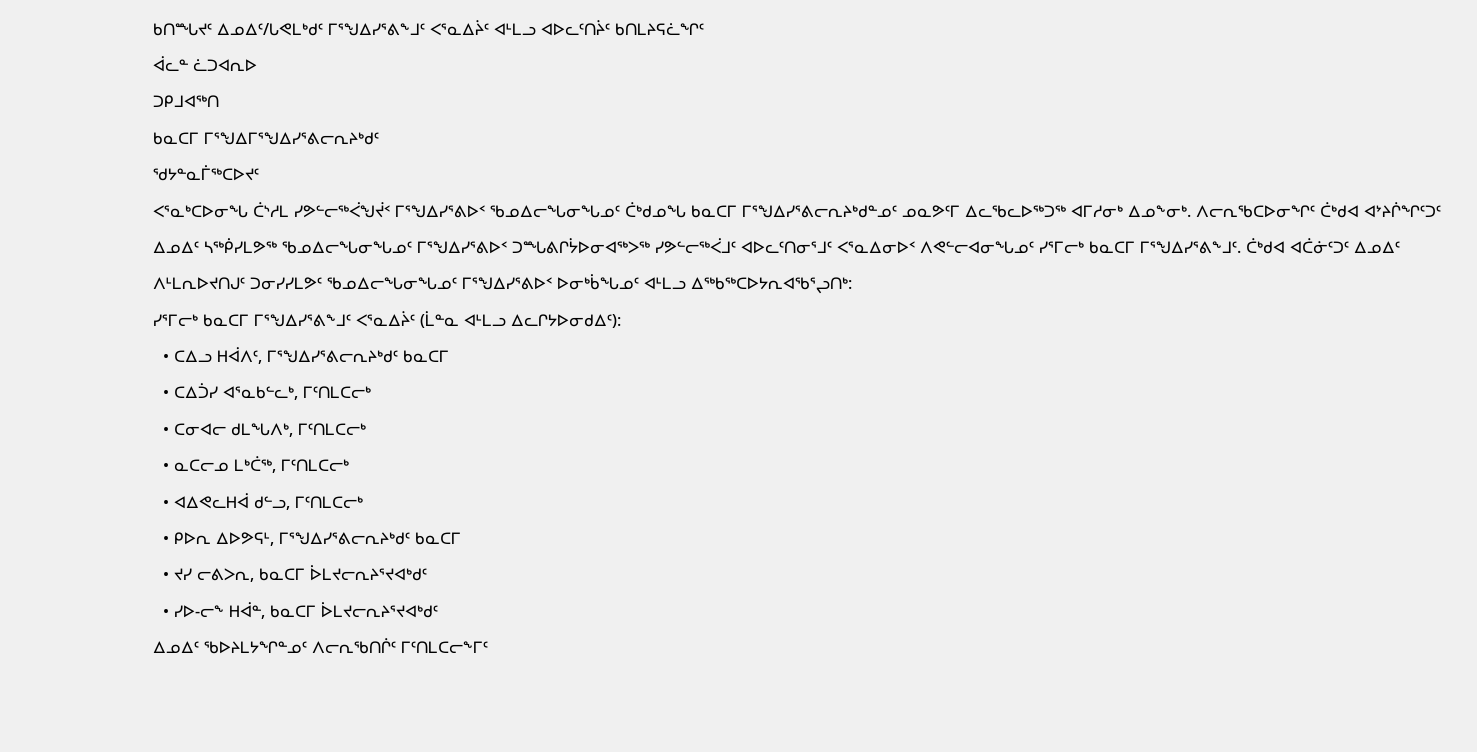ᑲᑎᙵᔪᑦ ᐃᓄᐃᑦ/ᒐᕙᒪᒃᑯᑦ ᒥᕐᖑᐃᓯᕐᕕᖕᒧᑦ ᐸᕐᓇᐃᔩᑦ ᐊᒻᒪᓗ ᐊᐅᓚᑦᑎᔩᑦ ᑲᑎᒪᔨᕋᓛᖏᑦ
ᐋᓚᓐ ᓛᑐᐊᕆᐅ
ᑐᑭᒧᐊᖅᑎ
ᑲᓇᑕᒥ ᒥᕐᖑᐃᒥᕐᖑᐃᓯᕐᕕᓕᕆᔨᒃᑯᑦ
ᖁᔭᓐᓇᒦᖅᑕᐅᔪᑦ
ᐸᕐᓇᒃᑕᐅᓂᖓ ᑖᔅᓱᒪ ᓯᕗᓪᓕᖅᐹᖑᔫᑉ ᒥᕐᖑᐃᓯᕐᕕᐅᑉ ᖃᓄᐃᓕᖓᓂᖓᓄᑦ ᑖᒃᑯᓄᖓ ᑲᓇᑕᒥ ᒥᕐᖑᐃᓯᕐᕕᓕᕆᔨᒃᑯᓐᓄᑦ ᓄᓇᕗᑦᒥ ᐃᓚᖃᓚᐅᖅᑐᖅ ᐊᒥᓱᓂᒃ ᐃᓄᖕᓂᒃ. ᐱᓕᕆᖃᑕᐅᓂᖏᑦ ᑖᒃᑯᐊ ᐊᔾᔨᒌᖏᑦᑐᑦ ᐃᓄᐃᑦ ᓴᖅᑮᓯᒪᕗᖅ ᖃᓄᐃᓕᖓᓂᖓᓄᑦ ᒥᕐᖑᐃᓯᕐᕕᐅᑉ ᑐᙵᕕᒋᔮᐅᓂᐊᖅᐳᖅ ᓯᕗᓪᓕᖅᐹᒧᑦ ᐊᐅᓚᑦᑎᓂᕐᒧᑦ ᐸᕐᓇᐃᓂᐅᑉ ᐱᕙᓪᓕᐊᓂᖓᓄᑦ ᓯᕐᒥᓕᒃ ᑲᓇᑕᒥ ᒥᕐᖑᐃᓯᕐᕕᖕᒧᑦ. ᑖᒃᑯᐊ ᐊᑖᓃᑦᑐᑦ ᐃᓄᐃᑦ ᐱᒻᒪᕆᐅᔪᑎᒍᑦ ᑐᓂᓯᓯᒪᕗᑦ ᖃᓄᐃᓕᖓᓂᖓᓄᑦ ᒥᕐᖑᐃᓯᕐᕕᐅᑉ ᐅᓂᒃᑳᖓᓄᑦ ᐊᒻᒪᓗ ᐃᖅᑲᖅᑕᐅᔭᕆᐊᖃᕐᖢᑎᒃ:
ᓯᕐᒥᓕᒃ ᑲᓇᑕᒥ ᒥᕐᖑᐃᓯᕐᕕᖕᒧᑦ ᐸᕐᓇᐃᔩᑦ (ᒫᓐᓇ ᐊᒻᒪᓗ ᐃᓚᒋᔭᐅᓂᑯᐃᑦ):
  • ᑕᐃᓗ ᕼᐋᐱᑦ, ᒥᕐᖑᐃᓯᕐᕕᓕᕆᔨᒃᑯᑦ ᑲᓇᑕᒥ
  • ᑕᐃᑑᓯ ᐊᕐᓇᑲᓪᓚᒃ, ᒥᑦᑎᒪᑕᓕᒃ
  • ᑕᓂᐊᓕ ᑯᒪᖓᐱᒃ, ᒥᑦᑎᒪᑕᓕᒃ
  • ᓇᑕᓕᓄ ᒪᒃᑖᖅ, ᒥᑦᑎᒪᑕᓕᒃ
  • ᐊᐃᕙᓚᕼᐋ ᑯᓪᓗ, ᒥᑦᑎᒪᑕᓕᒃ
  • ᑭᐅᕆ ᐃᐅᕗᕋᒻ, ᒥᕐᖑᐃᓯᕐᕕᓕᕆᔨᒃᑯᑦ ᑲᓇᑕᒥ
  • ᔪᓯ ᓕᕕᐳᕆ, ᑲᓇᑕᒥ ᐆᒪᔪᓕᕆᔨᕐᔪᐊᒃᑯᑦ
  • ᓯᐅ-ᓕᖕ ᕼᐋᓐ, ᑲᓇᑕᒥ ᐆᒪᔪᓕᕆᔨᕐᔪᐊᒃᑯᑦ
ᐃᓄᐃᑦ ᖃᐅᔨᒪᔭᖏᓐᓄᑦ ᐱᓕᕆᖃᑎᒌᑦ ᒥᑦᑎᒪᑕᓕᖕᒥᑦ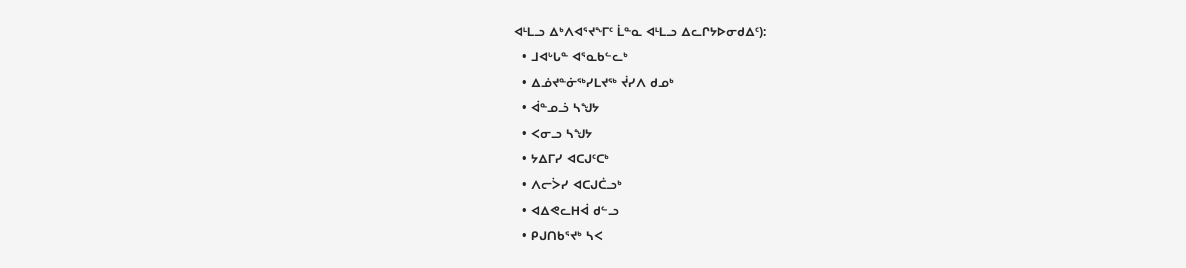ᐊᒻᒪᓗ ᐃᒃᐱᐊᕐᔪᖕᒥᑦ ᒫᓐᓇ ᐊᒻᒪᓗ ᐃᓚᒋᔭᐅᓂᑯᐃᑦ):
  • ᒧᐊᒡᒐᓐ ᐊᕐᓇᑲᓪᓚᒃ
  • ᐃᓅᔪᓐᓃᖅᓯᒪᔪᖅ ᔫᓯᐱ ᑯᓄᒃ
  • ᐋᓐᓄᓘ ᓴᖑᔭ
  • ᐸᓂᓗ ᓴᖑᔭ
  • ᔭᐃᒥᓯ ᐊᑕᒍᑦᑕᒃ
  • ᐱᓕᐴᓯ ᐊᑕᒍᑖᓗᒃ
  • ᐊᐃᕙᓚᕼᐋ ᑯᓪᓗ
  • ᑭᒍᑎᑲᕐᔪᒃ ᓴᐸ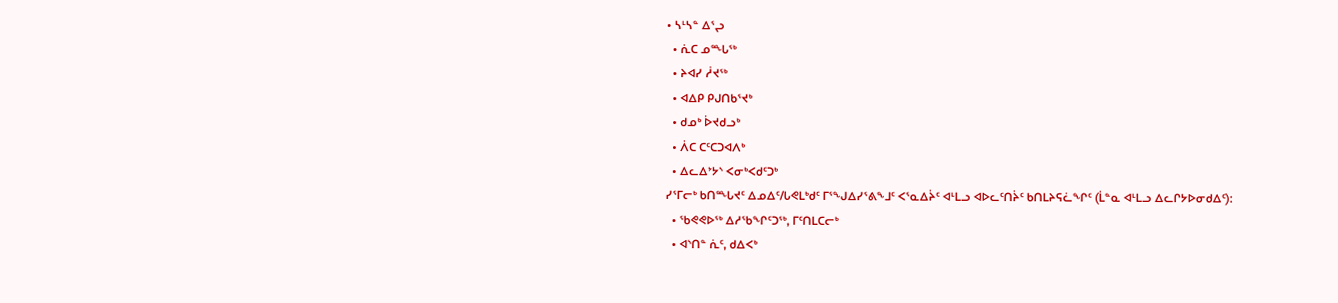• ᓴᒻᓴᓐ ᐃᕐᖢ
  • ᕇᑕ ᓄᙵᖅ
  • ᔨᐊᓯ ᓲᔪᖅ
  • ᐊᐃᑭ ᑭᒍᑎᑲᕐᔪᒃ
  • ᑯᓄᒃ ᐆᔪᑯᓗᒃ
  • ᐲᑕ ᑕᑦᑕᑐᐊᐱᒃ
  • ᐃᓚᐃᔾᔭᔅ ᐸᓂᒃᐸᑯᑦᑐᒃ
ᓯᕐᒥᓕᒃ ᑲᑎᙵᔪᑦ ᐃᓄᐃᑦ/ᒐᕙᒪᒃᑯᑦ ᒥᕐᖑᐃᓯᕐᕕᖕᒧᑦ ᐸᕐᓇᐃᔩᑦ ᐊᒻᒪᓗ ᐊᐅᓚᑦᑎᔩᑦ ᑲᑎᒪᔨᕋᓛᖏᑦ (ᒫᓐᓇ ᐊᒻᒪᓗ ᐃᓚᒋᔭᐅᓂᑯᐃᑦ):
  • ᖃᕙᕙᐅᖅ ᐃᓱᖃᖏᑦᑐᖅ, ᒥᑦᑎᒪᑕᓕᒃ
  • ᐊᔅᑎᓐ ᕇᑦ, ᑯᐃᐸᒃ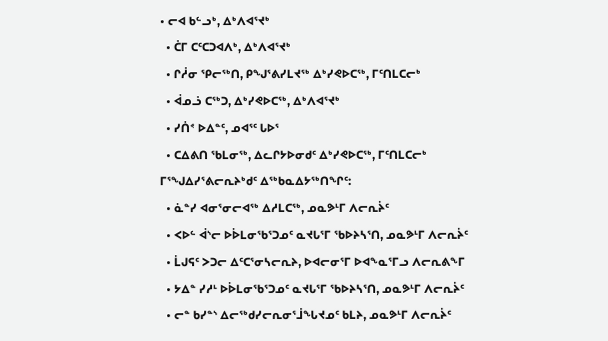• ᓕᐊ ᑲᓪᓗᒃ, ᐃᒃᐱᐊᕐᔪᒃ
  • ᑖᒥ ᑕᑦᑕᑐᐊᐱᒃ, ᐃᒃᐱᐊᕐᔪᒃ
  • ᒋᓲᓂ ᕿᓕᖅᑎ, ᑭᖑᕐᕕᓯᒪᔪᖅ ᐃᒃᓯᕙᐅᑕᖅ, ᒥᑦᑎᒪᑕᓕᒃ
  • ᐋᓄᓘ ᑕᖅᑐ, ᐃᒃᓯᕙᐅᑕᖅ, ᐃᒃᐱᐊᕐᔪᒃ
  • ᓯᑏᕝ ᐅᐃᓐᑦ, ᓄᐊᕐᑦ ᒐᐅᕐ
  • ᑕᐃᕕᑎ ᖃᒪᓂᖅ, ᐃᓚᒋᔭᐅᓂᑯᑦ ᐃᒃᓯᕙᐅᑕᖅ, ᒥᑦᑎᒪᑕᓕᒃ
ᒥᕐᖑᐃᓯᕐᕕᓕᕆᔨᒃᑯᑦ ᐃᖅᑲᓇᐃᔭᖅᑎᖏᑦ:
  • ᓈᓐᓯ ᐊᓂᕐᓂᓕᐊᖅ ᐃᓱᒪᑕᖅ, ᓄᓇᕗᒻᒥ ᐱᓕᕆᔩᑦ
  • ᐸᐅᓪ ᐋᔅᓕ ᐅᐆᒪᓂᖃᕐᑐᓄᑦ ᓇᔪᒐᕐᒥ ᖃᐅᔨᓴᕐᑎ, ᓄᓇᕗᒻᒥ ᐱᓕᕆᔩᑦ
  • ᒫᒍᕋᑦ ᐳᑐᓕ ᐃᑦᑕᕐᓂᓴᓕᕆᔨ, ᐅᐊᓕᓂᕐᒥ ᐅᐊᖕᓇᕐᒥᓗ ᐱᓕᕆᕕᖕᒥ
  • ᔭᐃᓐ ᓯᓱᒻ ᐅᐆᒪᓂᖃᕐᑐᓄᑦ ᓇᔪᒐᕐᒥ ᖃᐅᔨᓴᕐᑎ, ᓄᓇᕗᒻᒥ ᐱᓕᕆᔩᑦ
  • ᓕᓐ ᑲᓯᓐᔅ ᐃᓕᖅᑯᓯᓕᕆᓂᕐᒨᖓᔪᓄᑦ ᑲᒪᔨ, ᓄᓇᕗᒻᒥ ᐱᓕᕆᔩᑦ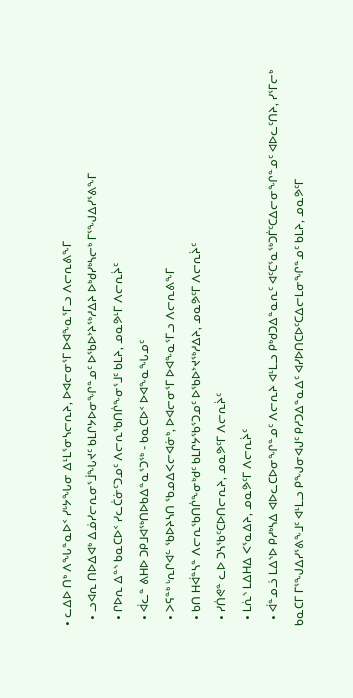• ᓚᐃᐅ ᑎᒃ ᐱᖓᓐᓇᐅᑉ ᓯᒡᔭᖓᓂ ᐃᒻᒪᕐᓂᓴᓕᕆᔨ, ᐅᐊᓕᓂᕐᒥ ᐅᐊᖕᓇᕐᒥᓗ ᐱᓕᕆᕕᖕᒥ
  • ᓗᐊᕆ ᑎᐅᐃᐊᒃ ᐃᓅᓯᓕᕆᓂᕐᒨᖓᔪᑦ ᑲᒪᒋᔭᐅᓂᖏᓐᓄᑦ ᐅᖃᐅᔾᔨᖅᓱᐃᔨ ᐅᒃᑯᓯᒃᓴᓕᒃ ᒥᕐᖑᐃᓯᕐᕕᖕᒥ
  • ᒋᐅᕆ ᐃᓐᔅ ᑲᓇᑕᐅᑉ ᓯᓚᑖᓃᑦᑐᓄᑦ ᐱᓕᕆᖃᑎᒌᖕᓂᕐᒧᑦ ᑲᒪᔨ, ᓄᓇᕗᒻᒥ ᐱᓕᕆᔩᑦ
  • ᐋᓚᓐ ᕕᕼᐅ ᑐᑭᒧᐊᖅᑎᐅᑲᐃᓐᓇᕐᑐᖅ - ᑲᓇᑕᐅᑉ ᐅᐊᖕᓇᖓᓄᑦ
  • ᐳᕋᓐᒃ ᒡᕆᒋᐊᓪ ᖃᐅᔨᓴᑎ ᖃᓄᐃᐸᓕᐊᓃᒃ, ᐅᐊᓕᓂᕐᒥ ᐅᐊᖕᓇᕐᒥᓗ ᐱᓕᕆᕕᖕᒥ
  • ᑲᑎ ᕼᐋᓐᓴᓐ ᐱᓕᕆᖃᑎᒌᖕᓂᒃᑯᑦ ᑲᒪᒋᔭᖃᕐᑐᓄᑦ ᐅᖃᐅᔾᔪᖅᓱᐃᔨ, ᓄᓇᕗᑦᒥ ᐱᓕᕆᔩᑦ
  • ᓯᑏᕙᓐ ᓚᐅ ᑐᓴᖃᑦᑕᐅᑎᓕᕆᔨ, ᓄᓇᕗᑦᒥ ᐱᓕᕆᔩᑦ
  • ᒪᕇᔅ ᒪᐃᕼᐃ ᐸᕐᓇᐃᔨ, ᓄᓇᕗᑦᒥ ᐱᓕᕆᔩᑦ
  • ᐋᓐᓄᓘ ᒪᐃᔅᐅ ᑭᓱᒃᓴᐃ ᐊᐅᓚᑕᐅᓂᖏᓐᓄᑦ ᐱᓕᕆᔨ ᐊᒻᒪᓗ ᑭᒃᑯᑐᐃᓐᓇᕆᑦ ᐊᑦᑕᕐᓇᖅᑐᒦᑦᑕᐃᓕᓂᖏᓐᓄᑦ ᐊᐅᓚᑦᑎᔨ, ᓯᕐᒥᓕᒃ ᑲᓇᑕᒥ ᒥᕐᖑᐃᓯᕐᕕᖕᒧᑦ ᐊᒻᒪᓗ ᑭᖑᓂᐊᒍᑦ ᑭᓱᑐᐃᓐᓇᐃᑦ ᐊᓯᐅᑎᑕᐅᑦᑕᐃᓕᒪᓂᖏᓐᓄᑦ ᑲᒪᔨ, ᓄᓇᕗᑦᒥ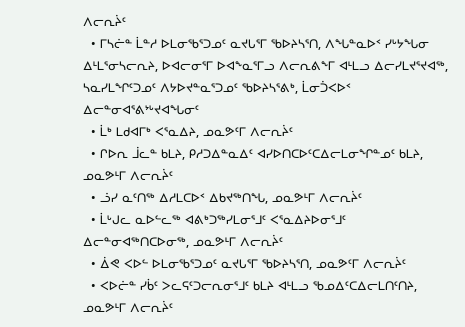ᐱᓕᕆᔩᑦ
  • ᒥᓴᓖᓐ ᒫᓐᓱ ᐅᒪᓂᖃᕐᑐᓄᑦ ᓇᔪᒐᕐᒥ ᖃᐅᔨᓴᕐᑎ, ᐱᖓᓐᓇᐅᑉ ᓯᒡᔭᖓᓂ ᐃᒻᒪᕐᓂᓴᓕᕆᔨ, ᐅᐊᓕᓂᕐᒥ ᐅᐊᖕᓇᕐᒥᓗ ᐱᓕᕆᕕᖕᒥ ᐊᒻᒪᓗ ᐃᓕᓯᒪᔪᕐᔪᐊᖅ, ᓴᓇᓯᒪᖏᑦᑐᓄᑦ ᐱᔭᐅᔪᓐᓇᕐᑐᓄᑦ ᖃᐅᔨᓴᕐᕕᒃ, ᒫᓂᑑᐸᐅᑉ ᐃᓕᓐᓂᐊᕐᕕᔾᒡᔪᐊᖓᓂᑦ
  • ᒫᒃ ᒪᑯᐊᒥᒃ ᐸᕐᓇᐃᔨ, ᓄᓇᕗᑦᒥ ᐱᓕᕆᔩᑦ
  • ᒋᐅᕆ ᒨᓚᓐ ᑲᒪᔨ, ᑭᓱᑐᐃᓐᓇᐃᑦ ᐊᓯᐅᑎᑕᐅᑦᑕᐃᓕᒪᓂᖏᓐᓄᑦ ᑲᒪᔨ, ᓄᓇᕗᒻᒥ ᐱᓕᕆᔩᑦ
  • ᓘᓯ ᓇᑦᑎᖅ ᐃᓱᒪᑕᐅᑉ ᐃᑲᔪᖅᑎᖓ, ᓄᓇᕗᒻᒥ ᐱᓕᕆᔩᑦ
  • ᒫᒡᒍᓚ ᓇᐅᓪᓚᖅ ᐊᕕᒃᑐᖅᓯᒪᓂᕐᒧᑦ ᐸᕐᓇᐃᔨᐅᓂᕐᒧᑦ ᐃᓕᓐᓂᐊᖅᑎᑕᐅᓂᖅ, ᓄᓇᕗᒻᒥ ᐱᓕᕆᔩᑦ
  • ᐄᕙ ᐸᐅᓪ ᐅᒪᓂᖃᕐᑐᓄᑦ ᓇᔪᒐᕐᒥ ᖃᐅᔨᓴᕐᑎ, ᓄᓇᕗᑦᒥ ᐱᓕᕆᔩᑦ
  • ᐸᐅᓖᓐ ᓯᑳᑦ ᐳᓚᕋᑦᑐᓕᕆᓂᕐᒧᑦ ᑲᒪᔨ ᐊᒻᒪᓗ ᖃᓄᐃᑦᑕᐃᓕᒪᑎᑦᑎᔨ, ᓄᓇᕗᒻᒥ ᐱᓕᕆᔩᑦ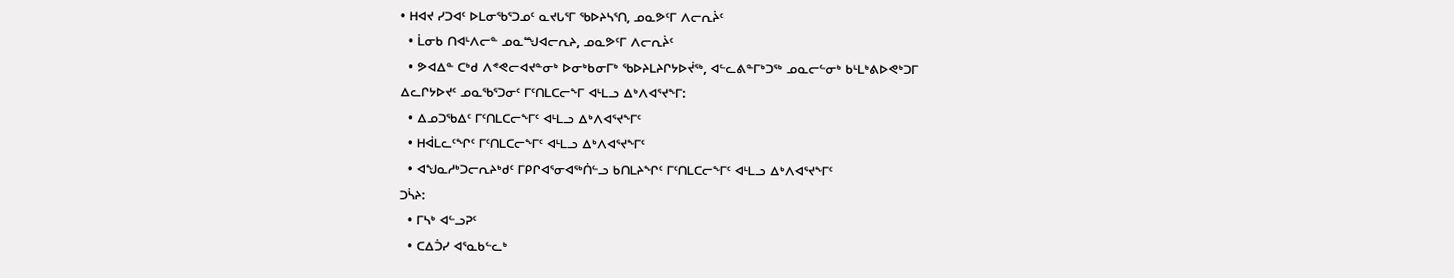• ᕼᐊᔪ ᓯᑐᐊᑦ ᐅᒪᓂᖃᕐᑐᓄᑦ ᓇᔪᒐᕐᒥ ᖃᐅᔨᓴᕐᑎ, ᓄᓇᕗᑦᒥ ᐱᓕᕆᔩᑦ
  • ᒫᓂᑲ ᑎᐊᒻᐱᓕᓐ ᓄᓇᙳᐊᓕᕆᔨ, ᓄᓇᕗᑦᒥ ᐱᓕᕆᔩᑦ
  • ᕗᐊᐃᓐ ᑕᒃᑯ ᐱᕝᕙᓕᐊᔪᓐᓂᒃ ᐅᓂᒃᑲᓂᒥᒃ ᖃᐅᔨᒪᔨᒋᔭᐅᔫᖅ, ᐊᓪᓚᕕᓐᒥᒃᑐᖅ ᓄᓇᓕᓪᓂᒃ ᑲᒻᒪᒃᕕᐅᕙᒃᑐᒥ
ᐃᓚᒋᔭᐅᔪᑦ ᓄᓇᖃᕐᑐᓂᑦ ᒥᑦᑎᒪᑕᓕᖕᒥ ᐊᒻᒪᓗ ᐃᒃᐱᐊᕐᔪᖕᒥ:
  • ᐃᓄᑐᖃᐃᑦ ᒥᑦᑎᒪᑕᓕᖕᒥᑦ ᐊᒻᒪᓗ ᐃᒃᐱᐊᕐᔪᖕᒥᑦ
  • ᕼᐋᒪᓚᑦᖏᑦ ᒥᑦᑎᒪᑕᓕᖕᒥᑦ ᐊᒻᒪᓗ ᐃᒃᐱᐊᕐᔪᖕᒥᑦ
  • ᐊᖑᓇᓱᒃᑐᓕᕆᔨᒃᑯᑦ ᒥᑭᒋᐊᕐᓂᐊᖅᑏᓪᓗ ᑲᑎᒪᔨᖏᑦ ᒥᑦᑎᒪᑕᓕᖕᒥᑦ ᐊᒻᒪᓗ ᐃᒃᐱᐊᕐᔪᖕᒥᑦ
ᑐᓵᔨ:
  • ᒥᓴᒃ ᐊᓪᓗᕈᑦ
  • ᑕᐃᑑᓯ ᐊᕐᓇᑲᓪᓚᒃ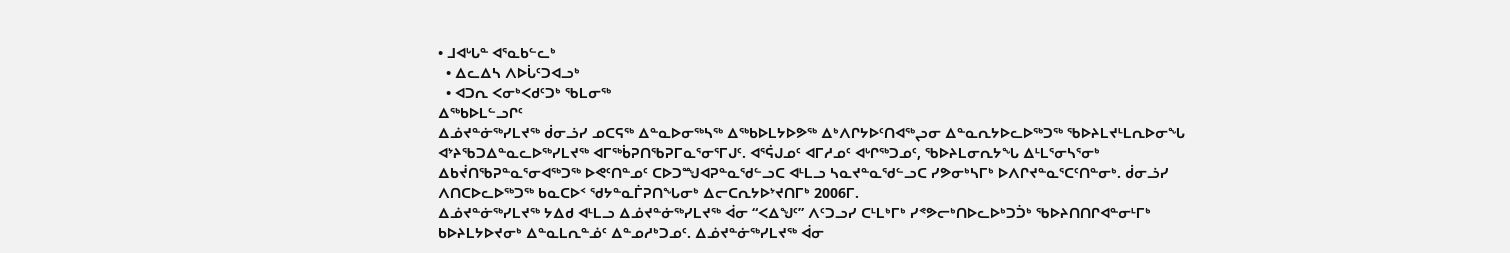• ᒧᐊᒡᒐᓐ ᐊᕐᓇᑲᓪᓚᒃ
  • ᐃᓚᐃᓴ ᐱᐅᒑᑦᑐᐊᓗᒃ
  • ᐊᑐᕆ ᐸᓂᒃᐸᑯᑦᑐᒃ ᖃᒪᓂᖅ
ᐃᖅᑲᐅᒪᓪᓗᒋᑦ
ᐃᓅᔪᓐᓃᖅᓯᒪᔪᖅ ᑰᓂᓘᓯ ᓄᑕᕋᖅ ᐃᓐᓇᐅᓂᖅᓴᖅ ᐃᖅᑲᐅᒪᔭᐅᕗᖅ ᐃᒃᐱᒋᔭᐅᑦᑎᐊᖅᖢᓂ ᐃᓐᓇᕆᔭᐅᓚᐅᖅᑐᖅ ᖃᐅᔨᒪᔪᒻᒪᕆᐅᓂᖓ ᐊᔾᔨᖃᑐᐃᓐᓇᓚᐅᖅᓯᒪᔪᖅ ᐊᒥᖅᑳᕈᑎᖃᕈᒥᓇᕐᓂᕐᒥᒍᑦ. ᐊᕐᕌᒍᓄᑦ ᐊᒥᓱᓄᑦ ᐊᒡᒋᖅᑐᓄᑦ, ᖃᐅᔨᒪᓂᕆᔭᖓ ᐃᒻᒪᕐᓂᓴᕐᓂᒃ ᐃᑲᔫᑎᖃᕈᓐᓇᕐᓂᐊᖅᑐᖅ ᐅᕙᑦᑎᓐᓄᑦ ᑕᐅᑐᙳᐊᕈᓐᓇᖁᓪᓗᑕ ᐊᒻᒪᓗ ᓴᓇᔪᓐᓇᖁᓪᓗᑕ ᓯᕗᓂᒃᓴᒥᒃ ᐅᐱᒋᔪᓐᓇᕐᑕᑦᑎᓐᓂᒃ. ᑰᓂᓘᓯ ᐱᑎᑕᐅᓚᐅᖅᑐᖅ ᑲᓇᑕᐅᑉ ᖁᔭᓐᓇᒦᕈᑎᖓᓂᒃ ᐃᓕᑕᕆᔭᐅᔾᔪᑎᒥᒃ 2006ᒥ.
ᐃᓅᔪᓐᓃᖅᓯᒪᔪᖅ ᔭᐃᑯ ᐊᒻᒪᓗ ᐃᓅᔪᓐᓃᖅᓯᒪᔪᖅ ᐋᓂ “ᐸᐃᖑᑦ” ᐱᑦᑐᓗᓯ ᑕᒻᒪᒃᒥᒃ ᓯᕝᕗᓕᒃᑎᐅᓚᐅᒃᑐᑑᒃ ᖃᐅᔨᑎᑎᒋᐊᓐᓂᒻᒥᒃ ᑲᐅᔨᒪᔭᐅᔪᓂᒃ ᐃᓐᓇᒪᕆᓐᓅᑦ ᐃᓐᓄᓱᒃᑐᓄᑦ. ᐃᓅᔪᓐᓃᖅᓯᒪᔪᖅ ᐋᓂ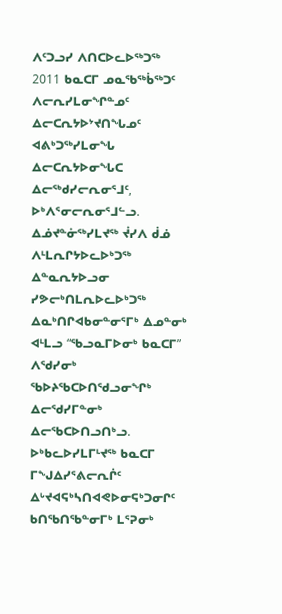ᐱᑦᑐᓗᓯ ᐱᑎᑕᐅᓚᐅᖅᑐᖅ 2011 ᑲᓇᑕᒥ ᓄᓇᖃᖅᑳᖅᑐᑦ ᐱᓕᕆᓯᒪᓂᖏᓐᓄᑦ ᐃᓕᑕᕆᔭᐅᔾᔪᑎᖓᓄᑦ ᐊᕕᒃᑐᖅᓯᒪᓂᖓ ᐃᓕᑕᕆᔭᐅᓂᖓᑕ ᐃᓕᖅᑯᓯᓕᕆᓂᕐᒧᑦ, ᐅᒃᐱᕐᓂᓕᕆᓂᕐᒧᓪᓗ.
ᐃᓅᔪᓐᓃᖅᓯᒪᔪᖅ ᔫᓯᐱ ᑰᓅ ᐱᒻᒪᕆᒋᔭᐅᓚᐅᒃᑐᖅ ᐃᓐᓇᕆᔭᐅᓗᓂ ᓯᕗᓕᒃᑎᒪᕆᐅᓚᐅᒃᑐᖅ ᐃᓇᒃᑎᒋᐊᑲᓂᓐᓂᕐᒥᒃ ᐃᓄᓐᓂᒃ ᐊᒻᒪᓗ “ᖃᓗᓇᒥᐅᓂᒃ ᑲᓇᑕᒥ” ᐱᖁᓯᓂᒃ ᖃᐅᔨᖃᑕᐅᑎᖁᓗᓂᖏᒃ ᐃᓕᖁᓯᒥᓐᓂᒃ ᐃᓕᖃᑕᐅᑎᓗᑎᒃᓗ. ᐅᒃᑲᓚᐅᓯᒪᒥᒻᔪᖅ ᑲᓇᑕᒥ ᒥᖕᒍᐃᓯᕐᕕᓕᕆᒌᑦ ᐃᒡᔪᐊᕋᒃᓴᑎᐊᕙᐅᓂᕋᒃᑐᓂᒋᑦ ᑲᑎᖃᑎᖃᓐᓂᒥᒃ ᒪᕐᕈᓂᒃ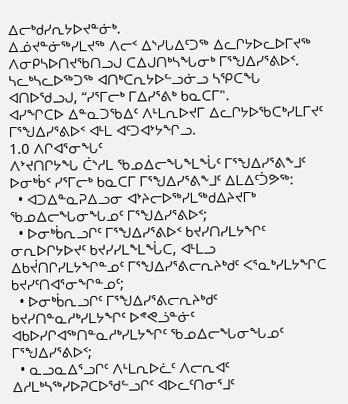ᐃᓕᒃᑯᓯᕆᔭᐅᔪᓐᓃᒃ.
ᐃᓅᔪᓐᓃᖅᓯᒪᔪᖅ ᐱᓕᑉ ᐃᔅᓯᒐᐃᑦᑐᖅ ᐃᓚᒋᔭᐅᓚᐅᒥᔪᖅ ᐱᓂᑭᓴᐅᑎᔪᖃᑎᓗᒍ ᑕᐃᒍᑎᒃᓴᖓᓂᒃ ᒥᕐᖑᐃᓯᕐᕕᐅᑉ. ᓴᓚᒃᓴᓚᐅᖅᑐᖅ ᐊᑎᒃᑕᕆᔭᐅᓪᓗᓃᓗ ᓴᕿᑕᖓ ᐊᑎᐅᖁᓗᒍ, “ᓯᕐᒥᓕᒃ ᒥᐃᓯᕐᕕᒃ ᑲᓇᑕᒥ".
ᐊᓯᖏᑕᐅ ᐃᓐᓇᑐᖃᐃᑦ ᐱᒻᒪᕆᐅᔪᒥ ᐃᓚᒋᔭᐅᖃᑕᒃᓯᒪᒥᔪᑦ ᒥᕐᖑᐃᓯᕐᕕᐅᑉ ᐊᒻᒪ ᐊᑦᑐᐊᔾᔭᖏᓗ.
1.0 ᐱᒋᐊᕐᓂᖓᑦ
ᐱᔾᔪᑎᒋᔭᖓ ᑖᔅᓱᒪ ᖃᓄᐃᓕᖓᖕᒪᖔᑦ ᒥᕐᖑᐃᓯᕐᕕᖕᒧᑦ ᐅᓂᒃᑳᑉ ᓯᕐᒥᓕᒃ ᑲᓇᑕᒥ ᒥᕐᖑᐃᓯᕐᕕᖕᒧᑦ ᐃᒪᐃᑦᑑᕗᖅ:
  • ᐊᑐᐃᓐᓇᕈᐃᓗᓂ ᐊᔾᔨᓕᐅᖅᓯᒪᖅᑯᐃᔨᔪᒥᒃ ᖃᓄᐃᓕᖓᓂᖓᓄᑦ ᒥᕐᖑᐃᓯᕐᕕᐅᑉ;
  • ᐅᓂᒃᑳᕆᓗᒋᑦ ᒥᕐᖑᐃᓯᕐᕕᐅᑉ ᑲᔪᓯᑎᓯᒪᔭᖏᑦ ᓂᕆᐅᒋᔭᐅᔪᑦ ᑲᔪᓯᓯᒪᖕᒪᖔᑕ, ᐊᒻᒪᓗ ᐃᑲᔫᑎᒋᓯᒪᔭᖏᓐᓄᑦ ᒥᕐᖑᐃᓯᕐᕕᓕᕆᔨᒃᑯᑦ ᐸᕐᓇᒃᓯᒪᔭᖏᑕ ᑲᔪᓯᑦᑎᐊᕐᓂᖏᓐᓄᑦ;
  • ᐅᓂᒃᑳᕆᓗᒋᑦ ᒥᕐᖑᐃᓯᕐᕕᓕᕆᔨᒃᑯᑦ ᑲᔪᓯᑎᓐᓇᓱᒃᓯᒪᔭᖏᑦ ᐅᕝᕙᓘᓐᓃᑦ ᐊᑲᐅᓯᒋᐊᖅᑎᓐᓇᓱᒃᓯᒪᔭᖏᑦ ᖃᓄᐃᓕᖓᓂᖓᓄᑦ ᒥᕐᖑᐃᓯᕐᕕᐅᑉ;
  • ᓇᓗᓇᐃᕐᓗᒋᑦ ᐱᒻᒪᕆᐅᓛᑦ ᐱᓕᕆᐊᑦ ᐃᓱᒪᒃᓴᖅᓯᐅᕈᑕᐅᖁᓪᓗᒋᑦ ᐊᐅᓚᑦᑎᓂᕐᒧᑦ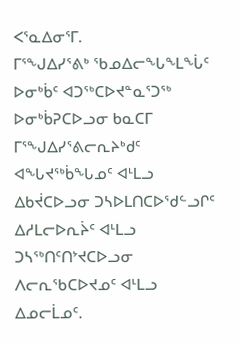ᐸᕐᓇᐃᓂᕐᒥ.
ᒥᕐᖑᐃᓯᕐᕕᒃ ᖃᓄᐃᓕᖓᖕᒪᖔᑦ ᐅᓂᒃᑳᑦ ᐊᑐᖅᑕᐅᔪᓐᓇᕐᑐᖅ ᐅᓂᒃᑳᕈᑕᐅᓗᓂ ᑲᓇᑕᒥ ᒥᕐᖑᐃᓯᕐᕕᓕᕆᔨᒃᑯᑦ ᐊᖓᔪᖅᑳᖓᓄᑦ ᐊᒻᒪᓗ ᐃᑲᔫᑕᐅᓗᓂ ᑐᓴᐅᒪᑎᑕᐅᖁᓪᓗᒋᑦ ᐃᓱᒪᓕᐅᕆᔩᑦ ᐊᒻᒪᓗ ᑐᓴᖅᑎᑦᑎᔾᔪᑕᐅᓗᓂ ᐱᓕᕆᖃᑕᐅᔪᓄᑦ ᐊᒻᒪᓗ ᐃᓄᓕᒫᓄᑦ.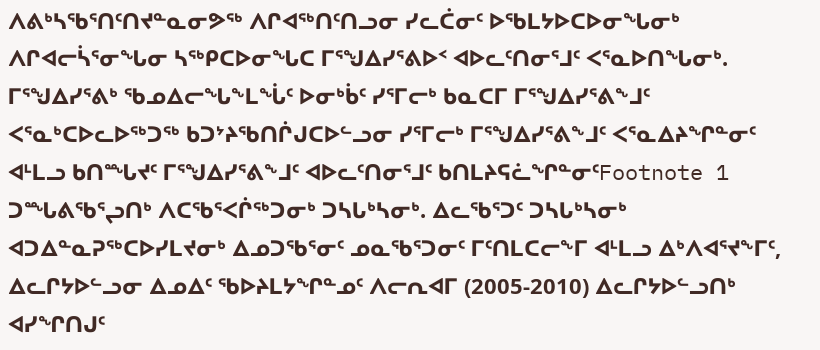ᐱᕕᒃᓴᖃᕐᑎᑦᑎᔪᓐᓇᓂᕗᖅ ᐱᒋᐊᖅᑎᑦᑎᓗᓂ ᓯᓚᑖᓂᑦ ᐅᖃᒪᔭᐅᑕᐅᓂᖓᓂᒃ ᐱᒋᐊᓕᓵᕐᓂᖓᓂ ᓴᖅᑭᑕᐅᓂᖓᑕ ᒥᕐᖑᐃᓯᕐᕕᐅᑉ ᐊᐅᓚᑦᑎᓂᕐᒧᑦ ᐸᕐᓇᐅᑎᖓᓂᒃ.
ᒥᕐᖑᐃᓯᕐᕕᒃ ᖃᓄᐃᓕᖓᖕᒪᖔᑦ ᐅᓂᒃᑳᑦ ᓯᕐᒥᓕᒃ ᑲᓇᑕᒥ ᒥᕐᖑᐃᓯᕐᕕᖕᒧᑦ ᐸᕐᓇᒃᑕᐅᓚᐅᖅᑐᖅ ᑲᑐᔾᔨᖃᑎᒌᒍᑕᐅᓪᓗᓂ ᓯᕐᒥᓕᒃ ᒥᕐᖑᐃᓯᕐᕕᖕᒧᑦ ᐸᕐᓇᐃᔨᖏᓐᓂᑦ ᐊᒻᒪᓗ ᑲᑎᙵᔪᑦ ᒥᕐᖑᐃᓯᕐᕕᖕᒧᑦ ᐊᐅᓚᑦᑎᓂᕐᒧᑦ ᑲᑎᒪᔨᕋᓛᖏᓐᓂᑦFootnote 1 ᑐᙵᕕᖃᕐᖢᑎᒃ ᐱᑕᖃᕐᐸᒌᖅᑐᓂᒃ ᑐᓴᒐᒃᓴᓂᒃ. ᐃᓚᖃᕐᑐᑦ ᑐᓴᒐᒃᓴᓂᒃ ᐊᑐᐃᓐᓇᕈᖅᑕᐅᓯᒪᔪᓂᒃ ᐃᓄᑐᖃᕐᓂᑦ ᓄᓇᖃᕐᑐᓂᑦ ᒥᑦᑎᒪᑕᓕᖕᒥ ᐊᒻᒪᓗ ᐃᒃᐱᐊᕐᔪᖕᒥᑦ, ᐃᓚᒋᔭᐅᓪᓗᓂ ᐃᓄᐃᑦ ᖃᐅᔨᒪᔭᖏᓐᓄᑦ ᐱᓕᕆᐊᒥ (2005-2010) ᐃᓚᒋᔭᐅᓪᓗᑎᒃ ᐊᓯᖏᑎᒍᑦ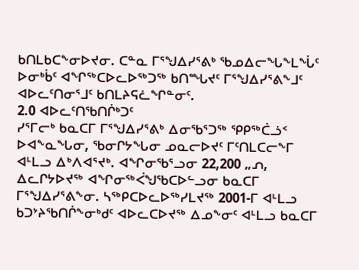ᑲᑎᒪᑲᑕᖕᓂᐅᔪᓂ. ᑕᓐᓇ ᒥᕐᖑᐃᓯᕐᕕᒃ ᖃᓄᐃᓕᖓᖕᒪᖔᑦ ᐅᓂᒃᑳᑦ ᐊᖏᖅᑕᐅᓚᐅᖅᑐᖅ ᑲᑎᙵᔪᑦ ᒥᕐᖑᐃᓯᕐᕕᖕᒧᑦ ᐊᐅᓚᑦᑎᓂᕐᒧᑦ ᑲᑎᒪᔨᕋᓛᖏᓐᓂᑦ.
2.0 ᐊᐅᓚᑦᑎᖃᑎᒌᒃᑐᑦ
ᓯᕐᒥᓕᒃ ᑲᓇᑕᒥ ᒥᕐᖑᐃᓯᕐᕕᒃ ᐃᓂᖃᕐᑐᖅ ᕿᑭᖅᑖᓘᑉ ᐅᐊᖕᓇᖓᓂ, ᖃᓂᒋᔭᖓᓂ ᓄᓇᓕᐅᔪᑦ ᒥᑦᑎᒪᑕᓕᖕᒥ ᐊᒻᒪᓗ ᐃᒃᐱᐊᕐᔪᒃ. ᐊᖏᓂᖃᕐᓗᓂ 22,200 „ᕄ, ᐃᓚᒋᔭᐅᔪᖅ ᐊᖏᓂᖅᐹᖑᖃᑕᐅᓪᓗᓂ ᑲᓇᑕᒥ ᒥᕐᖑᐃᓯᕐᕕᖕᓂ. ᓴᖅᑭᑕᐅᓚᐅᖅᓯᒪᔪᖅ 2001-ᒥ ᐊᒻᒪᓗ ᑲᑐᔾᔨᖃᑎᒌᖕᓂᒃᑯᑦ ᐊᐅᓚᑕᐅᔪᖅ ᐃᓄᖕᓂᑦ ᐊᒻᒪᓗ ᑲᓇᑕᒥ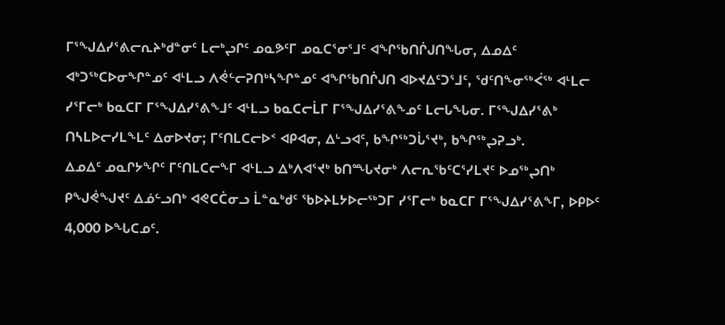ᒥᕐᖑᐃᓯᕐᕕᓕᕆᔨᒃᑯᓐᓂᑦ ᒪᓕᒃᖢᒋᑦ ᓄᓇᕗᑦᒥ ᓄᓇᑕᕐᓂᕐᒧᑦ ᐊᖏᖃᑎᒌᒍᑎᖓᓂ, ᐃᓄᐃᑦ ᐊᒃᑐᖅᑕᐅᓂᖏᓐᓄᑦ ᐊᒻᒪᓗ ᐱᕚᓪᓕᕈᑎᒃᓴᖏᓐᓄᑦ ᐊᖏᖃᑎᒌᒍᑎ ᐊᐅᔪᐃᑦᑐᕐᒧᑦ, ᖁᑦᑎᖕᓂᖅᐹᖅ ᐊᒻᒪᓕ ᓯᕐᒥᓕᒃ ᑲᓇᑕᒥ ᒥᕐᖑᐃᓯᕐᕕᖕᒧᑦ ᐊᒻᒪᓗ ᑲᓇᑕᓕᒫᒥ ᒥᕐᖑᐃᓯᕐᕕᖕᓄᑦ ᒪᓕᒐᖓᓂ. ᒥᕐᖑᐃᓯᕐᕕᒃ ᑎᓴᒪᐅᓕᓯᒪᖕᒪᑦ ᐃᓂᐅᔪᓂ; ᒥᑦᑎᒪᑕᓕᐅᑉ ᐊᑭᐊᓂ, ᐃᒡᓗᐊᑦ, ᑲᖏᖅᑐᒑᕐᔪᒃ, ᑲᖏᖅᖢᕈᓗᒃ.
ᐃᓄᐃᑦ ᓄᓇᒋᔭᖏᑦ ᒥᑦᑎᒪᑕᓕᖕᒥ ᐊᒻᒪᓗ ᐃᒃᐱᐊᕐᔪᒃ ᑲᑎᙵᔪᓂᒃ ᐱᓕᕆᖃᑦᑕᕐᓯᒪᔪᑦ ᐅᓄᖅᖢᑎᒃ ᑭᖑᕚᖑᔪᑦ ᐃᓅᓪᓗᑎᒃ ᐊᕙᑕᑖᓂᓗ ᒫᓐᓇᒃᑯᑦ ᖃᐅᔨᒪᔭᐅᓕᖅᑐᒥ ᓯᕐᒥᓕᒃ ᑲᓇᑕᒥ ᒥᕐᖑᐃᓯᕐᕕᖕᒥ, ᐅᑭᐅᑦ 4,000 ᐅᖓᑕᓄᑦ.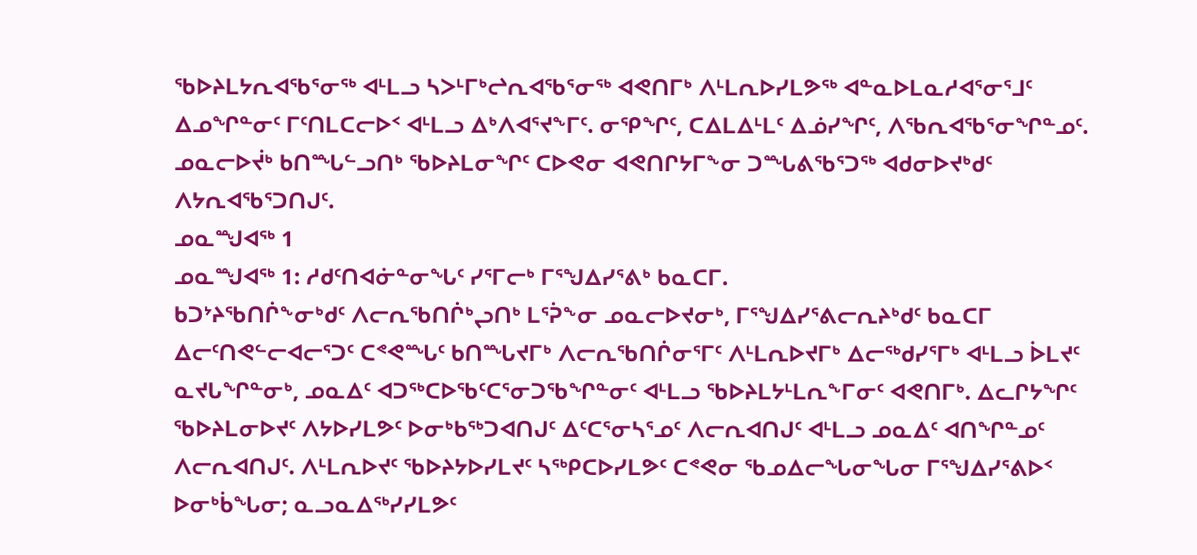ᖃᐅᔨᒪᔭᕆᐊᖃᕐᓂᖅ ᐊᒻᒪᓗ ᓴᐳᒻᒥᒃᖠᕆᐊᖃᕐᓂᖅ ᐊᕙᑎᒥᒃ ᐱᒻᒪᕆᐅᓯᒪᕗᖅ ᐊᓐᓇᐅᒪᓇᓱᐊᕐᓂᕐᒧᑦ ᐃᓄᖏᓐᓂᑦ ᒥᑦᑎᒪᑕᓕᐅᑉ ᐊᒻᒪᓗ ᐃᒃᐱᐊᕐᔪᖕᒥᑦ. ᓂᕿᖏᑦ, ᑕᐃᒪᐃᒻᒪᑦ ᐃᓅᓯᖏᑦ, ᐱᖃᕆᐊᖃᕐᓂᖏᓐᓄᑦ. ᓄᓇᓕᐅᔫᒃ ᑲᑎᙵᓪᓗᑎᒃ ᖃᐅᔨᒪᓂᖏᑦ ᑕᐅᕙᓂ ᐊᕙᑎᒋᔭᒥᖕᓂ ᑐᙵᕕᖃᕐᑐᖅ ᐊᑯᓂᐅᔪᒃᑯᑦ ᐱᔭᕆᐊᖃᕐᑐᑎᒍᑦ.
ᓄᓇᙳᐊᖅ 1
ᓄᓇᙳᐊᖅ 1: ᓱᑯᑦᑎᐊᓃᓐᓂᖓᑦ ᓯᕐᒥᓕᒃ ᒥᕐᖑᐃᓯᕐᕕᒃ ᑲᓇᑕᒥ.
ᑲᑐᔾᔨᖃᑎᒌᖕᓂᒃᑯᑦ ᐱᓕᕆᖃᑎᒌᒃᖢᑎᒃ ᒪᕐᕉᖕᓂ ᓄᓇᓕᐅᔪᓂᒃ, ᒥᕐᖑᐃᓯᕐᕕᓕᕆᔨᒃᑯᑦ ᑲᓇᑕᒥ ᐃᓕᑦᑎᕙᓪᓕᐊᓕᕐᑐᑦ ᑕᕝᕙᙵᑦ ᑲᑎᙵᔪᒥᒃ ᐱᓕᕆᖃᑎᒌᓂᕐᒥᑦ ᐱᒻᒪᕆᐅᔪᒥᒃ ᐃᓕᖅᑯᓯᕐᒥᒃ ᐊᒻᒪᓗ ᐆᒪᔪᑦ ᓇᔪᒐᖏᓐᓂᒃ, ᓄᓇᐃᑦ ᐊᑐᖅᑕᐅᖃᑦᑕᕐᓂᑐᖃᖏᓐᓂᑦ ᐊᒻᒪᓗ ᖃᐅᔨᒪᔭᒻᒪᕆᖕᒥᓂᑦ ᐊᕙᑎᒥᒃ. ᐃᓚᒋᔭᖏᑦ ᖃᐅᔨᒪᓂᐅᔪᑦ ᐱᔭᐅᓯᒪᕗᑦ ᐅᓂᒃᑲᖅᑐᐊᑎᒍᑦ ᐃᑦᑕᕐᓂᓴᕐᓄᑦ ᐱᓕᕆᐊᑎᒍᑦ ᐊᒻᒪᓗ ᓄᓇᐃᑦ ᐊᑎᖏᓐᓄᑦ ᐱᓕᕆᐊᑎᒍᑦ. ᐱᒻᒪᕆᐅᔪᑦ ᖃᐅᔨᔭᐅᓯᒪᔪᑦ ᓴᖅᑭᑕᐅᓯᒪᕗᑦ ᑕᕝᕙᓂ ᖃᓄᐃᓕᖓᓂᖓᓂ ᒥᕐᖑᐃᓯᕐᕕᐅᑉ ᐅᓂᒃᑳᖓᓂ; ᓇᓗᓇᐃᖅᓯᓯᒪᕗᑦ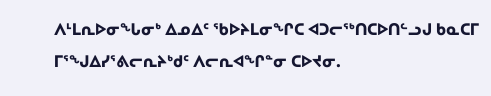ᐱᒻᒪᕆᐅᓂᖓᓂᒃ ᐃᓄᐃᑦ ᖃᐅᔨᒪᓂᖏᑕ ᐊᑐᓕᖅᑎᑕᐅᑎᓪᓗᒍ ᑲᓇᑕᒥ ᒥᕐᖑᐃᓯᕐᕕᓕᕆᔨᒃᑯᑦ ᐱᓕᕆᐊᖏᓐᓂ ᑕᐅᔪᓂ.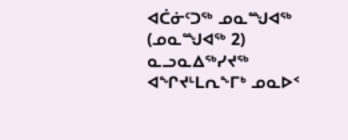ᐊᑖᓃᑦᑐᖅ ᓄᓇᙳᐊᖅ (ᓄᓇᙳᐊᖅ 2) ᓇᓗᓇᐃᖅᓯᔪᖅ ᐊᖏᔪᒻᒪᕆᖕᒥᒃ ᓄᓇᐅᑉ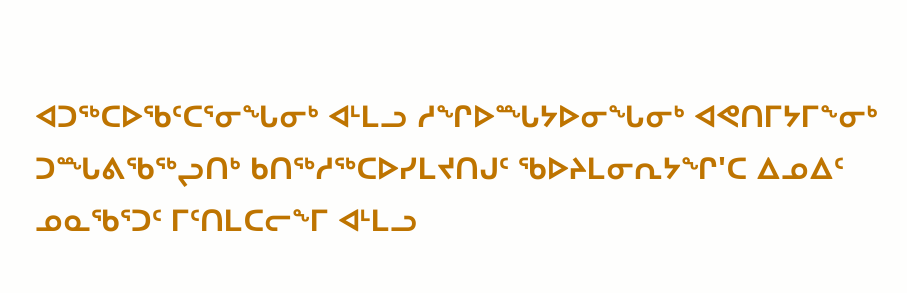ᐊᑐᖅᑕᐅᖃᑦᑕᕐᓂᖓᓂᒃ ᐊᒻᒪᓗ ᓱᖏᐅᙵᔭᐅᓂᖓᓂᒃ ᐊᕙᑎᒥᔭᒥᖕᓂᒃ ᑐᙵᕕᖃᖅᖢᑎᒃ ᑲᑎᖅᓱᖅᑕᐅᓯᒪᔪᑎᒍᑦ ᖃᐅᔨᒪᓂᕆᔭᖏ'ᑕ ᐃᓄᐃᑦ ᓄᓇᖃᕐᑐᑦ ᒥᑦᑎᒪᑕᓕᖕᒥ ᐊᒻᒪᓗ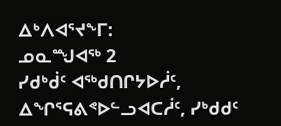ᐃᒃᐱᐊᕐᔪᖕᒥ:
ᓄᓇᙳᐊᖅ 2
ᓯᑯᒃᑰᑦ ᐊᖅᑯᑎᒋᔭᐅᓲᑦ, ᐃᖏᕐᕋᕕᕝᐅᓪᓗᐊᑕᓲᑦ, ᓯᒃᑯᑯᑦ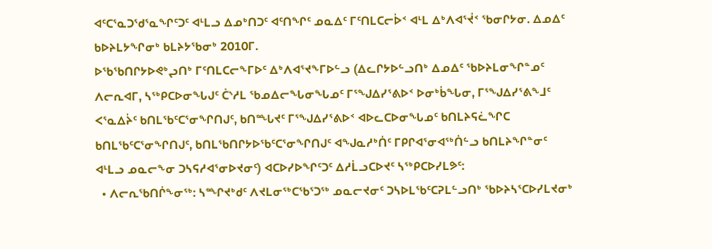ᐊᑦᑕᕐᓇᑐᖁᕐᓇᖏᑦᑐᑦ ᐊᒻᒪᓗ ᐃᓄᒃᑎᑐᑦ ᐊᑦᑎᖏᑦ ᓄᓇᐃᑦ ᒥᑦᑎᒪᑕᓕᐆᑉ ᐊᒻᒪ ᐃᒃᐱᐊᕐᔫᑉ ᖃᓂᒋᔭᓂ. ᐃᓄᐃᑦ ᑲᐅᔨᒪᔭᖏᓂᒃ ᑲᒪᔨᔭᖃᓂᒃ 2010ᒥ.
ᐅᖃᖃᑎᒋᔭᐅᕙᒃᖢᑎᒃ ᒥᑦᑎᒪᑕᓕᖕᒥᐅᑦ ᐃᒃᐱᐊᕐᔪᖕᒥᐅᓪᓗ (ᐃᓚᒋᔭᐅᓪᓗᑎᒃ ᐃᓄᐃᑦ ᖃᐅᔨᒪᓂᖏᓐᓄᑦ ᐱᓕᕆᐊᒥ, ᓴᖅᑭᑕᐅᓂᖓᒍᑦ ᑖᔅᓱᒪ ᖃᓄᐃᓕᖓᓂᖓᓄᑦ ᒥᕐᖑᐃᓯᕐᕕᐅᑉ ᐅᓂᒃᑳᖓᓂ, ᒥᕐᖑᐃᓯᕐᕕᖕᒧᑦ ᐸᕐᓇᐃᔩᑦ ᑲᑎᒪᖃᑦᑕᕐᓂᖏᑎᒍᑦ, ᑲᑎᙵᔪᑦ ᒥᕐᖑᐃᓯᕐᕕᐅᑉ ᐊᐅᓚᑕᐅᓂᖓᓄᑦ ᑲᑎᒪᔨᕋᓛᖏᑕ ᑲᑎᒪᖃᑦᑕᕐᓂᖏᑎᒍᑦ, ᑲᑎᒪᖃᑎᒋᔭᐅᖃᑦᑕᕐᓂᖏᑎᒍᑦ ᐊᖑᓇᓱᒃᑏᑦ ᒥᑭᒋᐊᕐᓂᐊᖅᑏᓪᓗ ᑲᑎᒪᔨᖏᓐᓂᑦ ᐊᒻᒪᓗ ᓄᓇᓕᖕᓂ ᑐᓴᕋᓱᐊᕐᓂᐅᔪᓂᑦ) ᐊᑕᐅᓯᐅᖏᑦᑐᑦ ᐃᓱᒫᓗᑕᐅᔪᑦ ᓴᖅᑭᑕᐅᓯᒪᕗᑦ:
  • ᐱᓕᕆᖃᑎᒌᖕᓂᖅ: ᓴᙱᔪᒃᑯᑦ ᐱᔪᒪᓂᖅᑕᖃᕐᑐᖅ ᓄᓇᓕᔪᓂᑦ ᑐᓴᐅᒪᖃᑦᑕᕈᒪᓪᓗᑎᒃ ᖃᐅᔨᓴᕐᑕᐅᓯᒪᔪᓂᒃ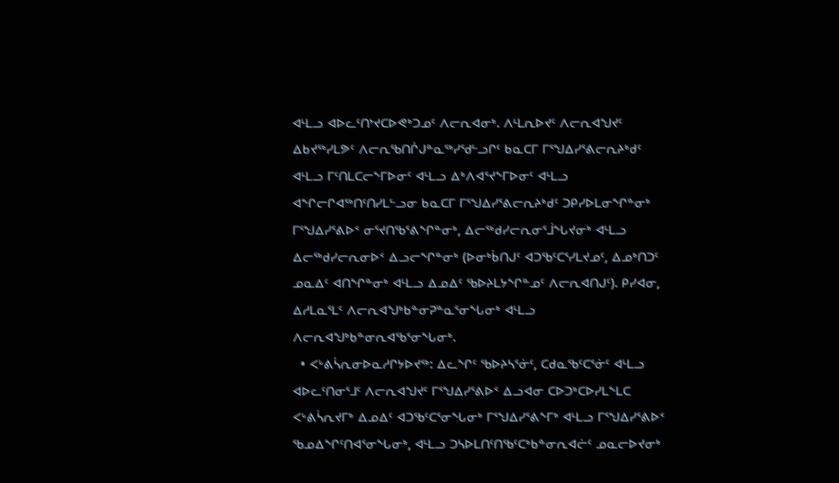ᐊᒻᒪᓗ ᐊᐅᓚᑦᑎᔾᔪᑕᐅᕙᒃᑐᓄᑦ ᐱᓕᕆᐊᓂᒃ. ᐱᒻᒪᕆᐅᔪᑦ ᐱᓕᕆᐊᖑᔪᑦ ᐃᑲᔪᖅᓯᒪᕗᑦ ᐱᓕᕆᖃᑎᒌᒍᓐᓇᖅᓯᖁᓪᓗᒋᑦ ᑲᓇᑕᒥ ᒥᕐᖑᐃᓯᕐᕕᓕᕆᔨᒃᑯᑦ ᐊᒻᒪᓗ ᒥᑦᑎᒪᑕᓕᖕᒥᐅᓂᑦ ᐊᒻᒪᓗ ᐃᒃᐱᐊᕐᔪᖕᒥᐅᓂᑦ ᐊᒻᒪᓗ ᐊᖏᓕᒋᐊᖅᑎᑦᑎᓯᒪᓪᓗᓂ ᑲᓇᑕᒥ ᒥᕐᖑᐃᓯᕐᕕᓕᕆᔨᒃᑯᑦ ᑐᑭᓯᐅᒪᓂᖏᓐᓂᒃ ᒥᕐᖑᐃᓯᕐᕕᐅᑉ ᓂᕐᔪᑎᖃᕐᕕᖏᓐᓂᒃ, ᐃᓕᖅᑯᓯᓕᕆᓂᕐᒨᖓᔪᓂᒃ ᐊᒻᒪᓗ ᐃᓕᖅᑯᓯᓕᕆᓂᐅᑉ ᐃᓗᓕᖏᓐᓂᒃ (ᐅᓂᒃᑳᑎᒍᑦ ᐊᑐᖃᑦᑕᕐᓯᒪᔪᓄᑦ, ᐃᓄᒃᑎᑐᑦ ᓄᓇᐃᑦ ᐊᑎᖏᓐᓂᒃ ᐊᒻᒪᓗ ᐃᓄᐃᑦ ᖃᐅᔨᒪᔭᖏᓐᓄᑦ ᐱᓕᕆᐊᑎᒍᑦ). ᑭᓯᐊᓂ, ᐃᓱᒪᓇᕐᒪᑦ ᐱᓕᕆᐊᖑᒃᑲᓐᓂᕈᓐᓇᕐᓂᖓᓂᒃ ᐊᒻᒪᓗ ᐱᓕᕆᐊᖑᒃᑲᓐᓂᕆᐊᖃᕐᓂᖓᓂᒃ.
  • ᐸᒡᕕᓵᕆᓂᐅᓇᓱᒋᔭᐅᔪᖅ: ᐃᓚᖏᑦ ᖃᐅᔨᓴᕐᓃᑦ, ᑕᑯᓇᖃᑦᑕᕐᓃᑦ ᐊᒻᒪᓗ ᐊᐅᓚᑦᑎᓂᕐᒧᑦ ᐱᓕᕆᐊᖑᔪᑦ ᒥᕐᖑᐃᓯᕐᕕᐅᑉ ᐃᓗᐊᓂ ᑕᐅᑐᒃᑕᐅᓯᒪᖕᒪᑕ ᐸᒡᕕᓵᕆᔪᒥᒃ ᐃᓄᐃᑦ ᐊᑐᖃᑦᑕᕐᓂᖓᓂᒃ ᒥᕐᖑᐃᓯᕐᕕᖕᒥᒃ ᐊᒻᒪᓗ ᒥᕐᖑᐃᓯᕐᕕᐅᑉ ᖃᓄᐃᖏᑦᑎᐊᕐᓂᖓᓂᒃ, ᐊᒻᒪᓗ ᑐᓴᐅᒪᑎᑦᑎᖃᑦᑕᒃᑲᓐᓂᕆᐊᓖᑦ ᓄᓇᓕᐅᔪᓂᒃ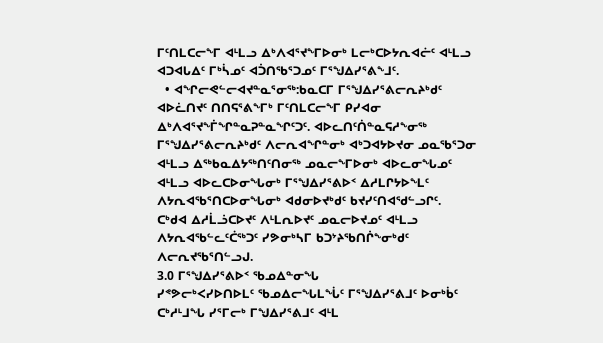ᒥᑦᑎᒪᑕᓕᖕᒥ ᐊᒻᒪᓗ ᐃᒃᐱᐊᕐᔪᖕᒥᐅᓂᒃ ᒪᓕᒃᑕᐅᔭᕆᐊᓖᑦ ᐊᒻᒪᓗ ᐊᑐᐊᒐᐃᑦ ᒥᒃᓵᓄᑦ ᐊᑑᑎᖃᕐᑐᓄᑦ ᒥᕐᖑᐃᓯᕐᕕᖕᒧᑦ.
  • ᐊᖏᓕᕙᓪᓕᐊᔪᓐᓇᕐᓂᖅ:ᑲᓇᑕᒥ ᒥᕐᖑᐃᓯᕐᕕᓕᕆᔨᒃᑯᑦ ᐊᐅᓛᑎᔪᑦ ᑎᑎᕋᕐᕕᖕᒥᒃ ᒥᑦᑎᒪᑕᓕᖕᒥ ᑭᓯᐊᓂ ᐃᒃᐱᐊᕐᔪᖕᒦᖏᓐᓇᕈᓐᓇᖏᑦᑐᑦ. ᐊᐅᓚᑎᑦᑏᓐᓇᕋᓱᖕᓂᖅ ᒥᕐᖑᐃᓯᕐᕕᓕᕆᔨᒃᑯᑦ ᐱᓕᕆᐊᖏᓐᓂᒃ ᐊᒃᑐᐊᔭᐅᔪᓂ ᓄᓇᖃᕐᑐᓂ ᐊᒻᒪᓗ ᐃᖅᑲᓇᐃᔭᖅᑎᑦᑎᓂᖅ ᓄᓇᓕᖕᒥᐅᓂᒃ ᐊᐅᓚᓂᖓᓄᑦ ᐊᒻᒪᓗ ᐊᐅᓚᑕᐅᓂᖓᓂᒃ ᒥᕐᖑᐃᓯᕐᕕᐅᑉ ᐃᓱᒪᒋᔭᐅᖕᒪᑦ ᐱᔭᕆᐊᖃᕐᑎᑕᐅᓂᖓᓂᒃ ᐊᑯᓂᐅᔪᒃᑯᑦ ᑲᔪᓯᑦᑎᐊᖁᓪᓗᒋᑦ.
ᑕᒃᑯᐊ ᐃᓱᒫᓘᑕᐅᔪᑦ ᐱᒻᒪᕆᐅᔪᑦ ᓄᓇᓕᐅᔪᓄᑦ ᐊᒻᒪᓗ ᐱᔭᕆᐊᖃᓪᓚᑦᑖᖅᑐᑦ ᓯᕗᓂᒃᓴᒥ ᑲᑐᔾᔨᖃᑎᒌᖕᓂᒃᑯᑦ ᐱᓕᕆᔪᖃᕐᑎᓪᓗᒍ.
3.0 ᒥᕐᖑᐃᓯᕐᕕᐅᑉ ᖃᓄᐃᓐᓂᖓ
ᓯᕝᕗᓕᒃᐸᓯᐅᑎᐅᒪᑦ ᖃᓄᐃᓕᖓᒪᖔᑦ ᒥᕐᖑᐃᓯᕐᕕᒧᑦ ᐅᓂᒃᑳᑦ ᑕᒃᓱᒻᒧᖓ ᓯᕐᒥᓕᒃ ᒥᖑᐃᓯᕐᕕᒧᑦ ᐊᒻᒪ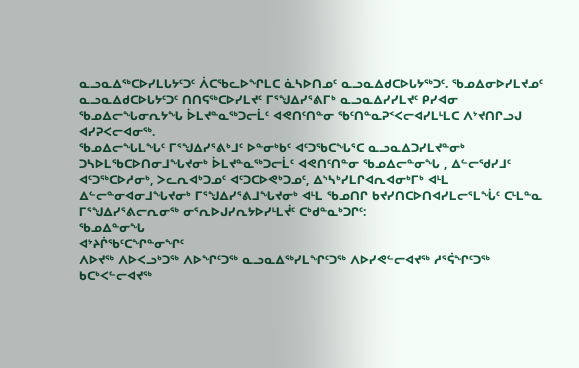ᓇᓗᓇᐃᖅᑕᐅᓯᒪᒐᔭᑦᑐᑦ ᐲᑕᖃᓚᐅᖏᒪᑕ ᓈᓴᐅᑎᓄᑦ ᓇᓗᓇᐃᑯᑕᐅᒐᔭᖅᑐᑦ. ᖃᓄᐃᓂᐅᓯᒪᔪᓄᑦ ᓇᓗᓇᐃᑯᑕᐅᒐᔭᑦᑐᑦ ᑎᑎᕋᖅᑕᐅᓯᒪᔪᑦ ᒥᕐᖑᐃᓯᕐᕕᒥᒃ ᓇᓗᓇᐃᓯᓯᒪᔪᑦ ᑭᓯᐊᓂ ᖃᓄᐃᓕᖓᓂᕆᔭᖓ ᐆᒪᔪᓐᓇᖅᑐᓕᒫᑦ ᐊᕙᑎᑦᑎᓐᓂ ᖃᑦᑎᓐᓇᕈᑉᐸᓕᐊᓯᒪᒻᒪᑕ ᐱᔾᔪᑎᒋᓗᒍ ᐊᓯᕈᐸᓕᐊᓂᖅ.
ᖃᓄᐃᓕᖓᒪᖓᑦ ᒥᕐᖑᐃᓯᕐᕕᒃᒧᑦ ᐅᓐᓂᒃᑲᑦ ᐊᑦᑐᖃᑕᖓᕐᑕ ᓇᓗᓇᐃᑐᓯᒪᔪᓐᓂᒃ ᑐᓴᐅᒪᖃᑕᐅᑎᓂᒧᖓᔪᓂᒃ ᐆᒪᔪᓐᓇᖅᑐᓕᒫᑦ ᐊᕙᑎᑦᑎᓐᓂ ᖃᓄᐃᓕᓐᓂᖓ , ᐃᓪᓕᖁᓯᒧᑦ ᐊᑦᑐᖅᑕᐅᓱᓂᒃ, ᐳᓚᕆᐊᒃᑐᓄᑦ ᐊᑦᑐᑕᐅᕙᒃᑐᓄᑦ, ᐃᔅᓴᒃᓯᒪᒋᐊᕆᐊᓂᒃᒥᒃ ᐊᒻᒪ ᐃᓪᓕᓐᓂᐊᓂᒧᖓᔪᓂᒃ ᒥᕐᖑᐃᓯᕐᕕᒧᖓᔪᓂᒃ ᐊᒻᒪ ᖃᓄᑎᒋ ᑲᔪᓯᑎᑕᐅᑎᐊᓯᒪᓕᕐᒪᖔᑦ ᑕᒻᒪᓐᓇ ᒥᕐᖑᐃᓯᕐᕕᓕᕆᓂᖅ ᓂᕐᕆᐅᒍᓯᕆᔭᐅᓯᒻᒪᔫᑦ ᑕᒃᑯᓐᓇᒃᑐᒋᑦ:
ᖃᓄᐃᓐᓂᖓ
ᐊᔾᔨᒌᖃᑦᑕᖏᓐᓂᖕᒋᑦ
ᐱᐅᔪᖅ ᐱᐅᐸᓗᒃᑐᖅ ᐱᐅᖏᑦᑐᖅ ᓇᓗᓇᐃᖅᓯᒪᖏᑦᑐᖅ ᐱᐅᓯᕙᓪᓕᐊᔪᖅ ᓱᕐᕌᖏᑦᑐᖅ ᑲᑕᒃᐸᓪᓕᐊᔪᖅ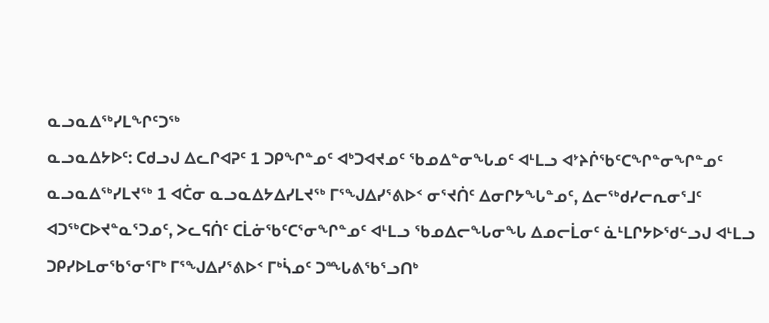ᓇᓗᓇᐃᖅᓯᒪᖏᑦᑐᖅ
ᓇᓗᓇᐃᔭᐅᑦ: ᑕᑯᓗᒍ ᐃᓚᒋᐊᕈᑦ 1 ᑐᑭᖏᓐᓄᑦ ᐊᒃᑐᐊᔪᓄᑦ ᖃᓄᐃᓐᓂᖓᓄᑦ ᐊᒻᒪᓗ ᐊᔾᔨᒌᖃᑦᑕᖏᓐᓂᖏᓐᓄᑦ
ᓇᓗᓇᐃᖅᓯᒪᔪᖅ 1 ᐊᑖᓂ ᓇᓗᓇᐃᔭᐃᓯᒪᔪᖅ ᒥᕐᖑᐃᓯᕐᕕᐅᑉ ᓂᕐᔪᑏᑦ ᐃᓂᒋᔭᖓᓐᓄᑦ, ᐃᓕᖅᑯᓯᓕᕆᓂᕐᒧᑦ ᐊᑐᖅᑕᐅᔪᓐᓇᕐᑐᓄᑦ, ᐳᓚᕋᑏᑦ ᑕᒫᓃᖃᑦᑕᕐᓂᖏᓐᓄᑦ ᐊᒻᒪᓗ ᖃᓄᐃᓕᖓᓂᖓ ᐃᓄᓕᒫᓂᑦ ᓈᒻᒪᒋᔭᐅᖁᓪᓗᒍ ᐊᒻᒪᓗ ᑐᑭᓯᐅᒪᓂᖃᕐᓂᕐᒥᒃ ᒥᕐᖑᐃᓯᕐᕕᐅᑉ ᒥᒃᓵᓄᑦ ᑐᙵᕕᖃᕐᓗᑎᒃ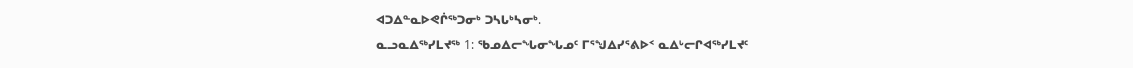ᐊᑐᐃᓐᓇᐅᕙᒌᖅᑐᓂᒃ ᑐᓴᒐᒃᓴᓂᒃ.
ᓇᓗᓇᐃᖅᓯᒪᔪᖅ 1: ᖃᓄᐃᓕᖓᓂᖓᓄᑦ ᒥᕐᖑᐃᓯᕐᕕᐅᑉ ᓇᐃᒡᓕᒋᐊᖅᓯᒪᔪᑦ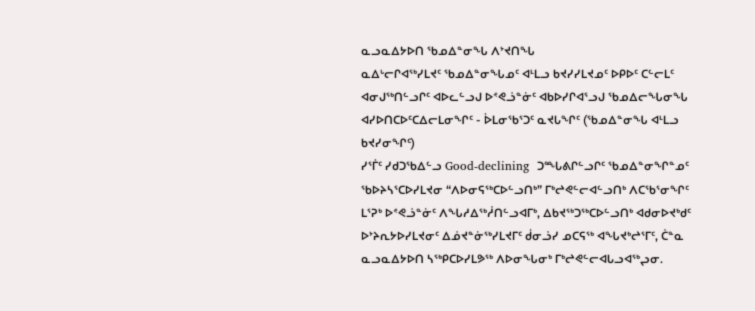ᓇᓗᓇᐃᔭᐅᑎ ᖃᓄᐃᓐᓂᖓ ᐱᔾᔪᑎᖓ
ᓇᐃᒡᓕᒋᐊᖅᓯᒪᔪᑦ ᖃᓄᐃᓐᓂᖓᓄᑦ ᐊᒻᒪᓗ ᑲᔪᓯᓯᒪᔪᓄᑦ ᐅᑭᐅᑦ ᑕᓪᓕᒪᑦ ᐊᓂᒍᖅᑎᓪᓗᒋᑦ ᐊᐅᓚᓪᓗᒍ ᐅᕝᕙᓘᓐᓃᑦ ᐊᑲᐅᓯᒋᐊᕐᓗᒍ ᖃᓄᐃᓕᖓᓂᖓ
ᐊᓯᐅᑎᑕᐅᑦᑕᐃᓕᒪᓂᖏᑦ - ᐆᒪᓂᖃᕐᑐᑦ ᓇᔪᒐᖏᑦ (ᖃᓄᐃᓐᓂᖓ ᐊᒻᒪᓗ ᑲᔪᓯᓂᖏᑦ)
ᓯᕐᒦᑦ ᓯᑯᑐᖃᐃᓪᓗ Good-declining  ᑐᙵᕕᒋᓪᓗᒋᑦ ᖃᓄᐃᓐᓂᖏᓐᓄᑦ ᖃᐅᔨᓴᕐᑕᐅᓯᒪᔪᓂ “ᐱᐅᓂᕋᖅᑕᐅᓪᓗᑎᒃ” ᒥᒃᖠᕙᓪᓕᐊᓪᓗᑎᒃ ᐱᑕᖃᕐᓂᖏᑦ ᒪᕐᕈᒃ ᐅᕝᕙᓘᓐᓃᑦ ᐱᖓᓱᐃᖅᓲᑎᓪᓗᐊᒥᒃ, ᐃᑲᔪᖅᑐᖅᑕᐅᓪᓗᑎᒃ ᐊᑯᓂᐅᔪᒃᑯᑦ ᐅᔾᔨᕆᔭᐅᓯᒪᔪᓂᑦ ᐃᓅᔪᓐᓃᖅᓯᒪᔪᒥᑦ ᑰᓂᓘᓯ ᓄᑕᕋᖅ ᐊᖓᔪᒃᖠᕐᒥᑦ, ᑖᓐᓇ ᓇᓗᓇᐃᔭᐅᑎ ᓴᖅᑭᑕᐅᓯᒪᕗᖅ ᐱᐅᓂᖓᓂᒃ ᒥᒃᖠᕙᓪᓕᐊᒐᓗᐊᖅᖢᓂ.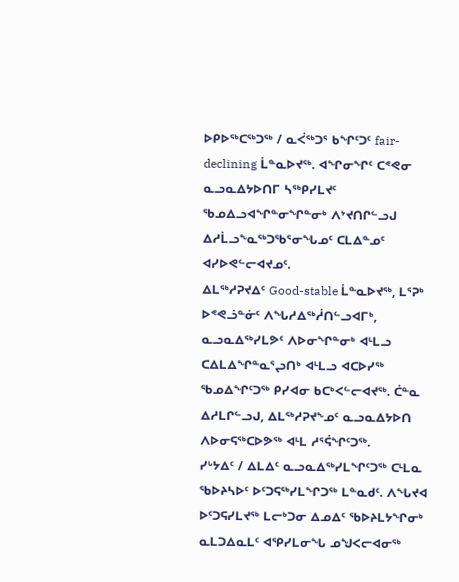ᐅᑭᐅᖅᑕᖅᑐᖅ / ᓇᐹᖅᑐᕐ ᑲᖏᑦᑐᑦ fair-declining ᒫᓐᓇᐅᔪᖅ. ᐊᖏᓂᖏᑦ ᑕᕝᕙᓂ ᓇᓗᓇᐃᔭᐅᑎᒥ ᓴᖅᑭᓯᒪᔪᑦ ᖃᓄᐃᓗᐊᖏᓐᓂᖏᓐᓂᒃ ᐱᔾᔪᑎᒋᓪᓗᒍ ᐃᓱᒫᓗᖕᓇᖅᑐᖃᕐᓂᖓᓄᑦ ᑕᒪᐃᓐᓄᑦ ᐊᓯᐅᕙᓪᓕᐊᔪᓄᑦ.
ᐃᒪᖅᓱᕈᔪᐃᑦ Good-stable ᒫᓐᓇᐅᔪᖅ, ᒪᕐᕈᒃ ᐅᕝᕙᓘᓐᓃᑦ ᐱᖓᓱᐃᖅᓲᑎᓪᓗᐊᒥᒃ, ᓇᓗᓇᐃᖅᓯᒪᕗᑦ ᐱᐅᓂᖏᓐᓂᒃ ᐊᒻᒪᓗ ᑕᐃᒪᐃᖏᓐᓇᕐᖢᑎᒃ ᐊᒻᒪᓗ ᐊᑕᐅᓯᖅ ᖃᓄᐃᖏᑦᑐᖅ ᑭᓯᐊᓂ ᑲᑕᒃᐸᓪᓕᐊᔪᖅ. ᑖᓐᓇ ᐃᓱᒪᒋᓪᓗᒍ, ᐃᒪᖅᓱᕈᔪᖕᓄᑦ ᓇᓗᓇᐃᔭᐅᑎ ᐱᐅᓂᕋᖅᑕᐅᕗᖅ ᐊᒻᒪ ᓱᕐᕌᖏᑦᑐᖅ.
ᓯᒡᔭᐃᑦ / ᐃᒪᐃᑦ ᓇᓗᓇᐃᖅᓯᒪᖏᑦᑐᖅ ᑕᒻᒪᓇ ᖃᐅᔨᓴᐅᑦ ᐅᑦᑐᕋᖅᓯᒪᖏᑐᖅ ᒪᓐᓇᑯᑦ. ᐱᖓᔪᐊ ᐅᑦᑐᕋᓯᒪᔪᖅ ᒪᓕᒃᑐᓂ ᐃᓄᐃᑦ ᖃᐅᔨᒪᔭᖏᓂᒃ ᓇᒪᑐᐃᓇᒪᑦ ᐊᕿᓯᒪᓂᖓ ᓄᖑᐸᓕᐊᓂᖅ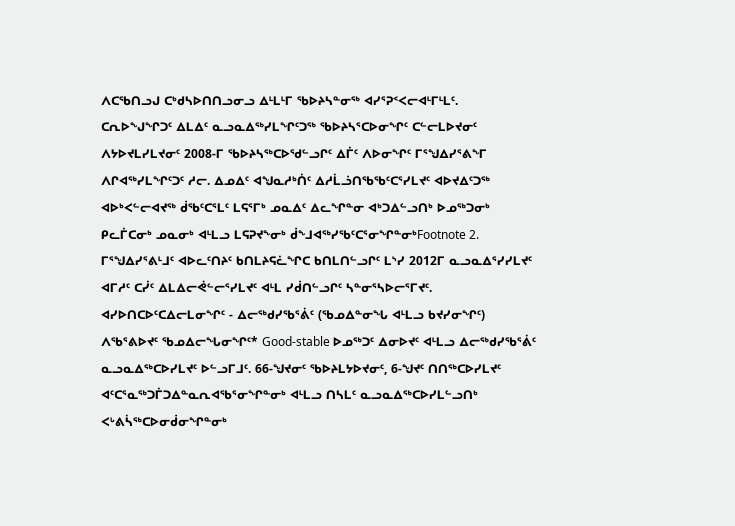ᐱᑕᖃᑎᓗᒍ ᑕᒃᑯᓴᐅᑎᑎᓗᓂᓗ ᐃᒻᒪᒻᒥ ᖃᐅᔨᓴᓐᓂᖅ ᐊᓯᕐᕈᑉᐸᓕᐊᒻᒥᒻᒪᑦ.
ᑕᕆᐅᖕᒍᖕᒋᑐᑦ ᐃᒪᐃᑦ ᓇᓗᓇᐃᖅᓯᒪᖏᑦᑐᖅ ᖃᐅᔨᓴᕐᑕᐅᓂᖏᑦ ᑕᓪᓕᒪᐅᔪᓂᑦ ᐱᔭᐅᔪᒪᓯᒪᔪᓂᑦ 2008-ᒥ ᖃᐅᔨᓴᖅᑕᐅᖁᓪᓗᒋᑦ ᐃᒦᑦ ᐱᐅᓂᖏᑦ ᒥᕐᖑᐃᓯᕐᕕᖕᒥ ᐱᒋᐊᖅᓯᒪᖏᑦᑐᑦ ᓱᓕ. ᐃᓄᐃᑦ ᐊᖑᓇᓱᒃᑏᑦ ᐃᓱᒫᓘᑎᖃᖃᑦᑕᕐᓯᒪᔪᑦ ᐊᐅᔪᐃᑦᑐᖅ ᐊᐅᒃᐸᓪᓕᐊᔪᖅ ᑰᖃᑦᑕᕐᒪᑦ ᒪᕋᕐᒥᒃ ᓄᓇᐃᑦ ᐃᓚᖏᓐᓂ ᐊᒃᑐᐃᓪᓗᑎᒃ ᐅᓄᖅᑐᓂᒃ ᑭᓚᒦᑕᓂᒃ ᓄᓇᓂᒃ ᐊᒻᒪᓗ ᒪᕋᕈᔪᖕᓂᒃ ᑰᖕᒧᐊᖅᓯᖃᑦᑕᕐᓂᖏᓐᓂᒃFootnote 2. ᒥᕐᖑᐃᓯᕐᕕᒻᒧᑦ ᐊᐅᓚᑦᑎᔨᑦ ᑲᑎᒪᔨᕋᓛᖏᑕ ᑲᑎᒪᑎᓪᓗᒋᑦ ᒪᔅᓯ 2012ᒥ ᓇᓗᓇᐃᕐᓯᓯᒪᔪᑦ ᐊᒥᓱᑦ ᑕᓰᑦ ᐃᒪᐃᓕᕚᓪᓕᕐᓯᒪᔪᑦ ᐊᒻᒪ ᓯᑰᑎᓪᓗᒋᑦ ᓴᓐᓂᕐᓴᐅᓕᕐᒥᔪᑦ.
ᐊᓯᐅᑎᑕᐅᑦᑕᐃᓕᒪᓂᖏᑦ - ᐃᓕᖅᑯᓯᖃᕐᕖᑦ (ᖃᓄᐃᓐᓂᖓ ᐊᒻᒪᓗ ᑲᔪᓯᓂᖏᑦ)
ᐱᖃᕐᕕᐅᔪᑦ ᖃᓄᐃᓕᖓᓂᖏᑦ* Good-stable ᐅᓄᖅᑐᑦ ᐃᓂᐅᔪᑦ ᐊᒻᒪᓗ ᐃᓕᖅᑯᓯᖃᕐᕖᑦ ᓇᓗᓇᐃᖅᑕᐅᓯᒪᔪᑦ ᐅᓪᓗᒥᒧᑦ. 66-ᖑᔪᓂᑦ ᖃᐅᔨᒪᔭᐅᔪᓂᑦ, 6-ᖑᔪᑦ ᑎᑎᖅᑕᐅᓯᒪᔪᑦ ᐊᑦᑕᕐᓇᖅᑐᒦᑐᐃᓐᓇᕆᐊᖃᕐᓂᖏᓐᓂᒃ ᐊᒻᒪᓗ ᑎᓴᒪᑦ ᓇᓗᓇᐃᖅᑕᐅᓯᒪᓪᓗᑎᒃ ᐸᒡᕕᓵᖅᑕᐅᓂᑰᓂᖏᓐᓂᒃ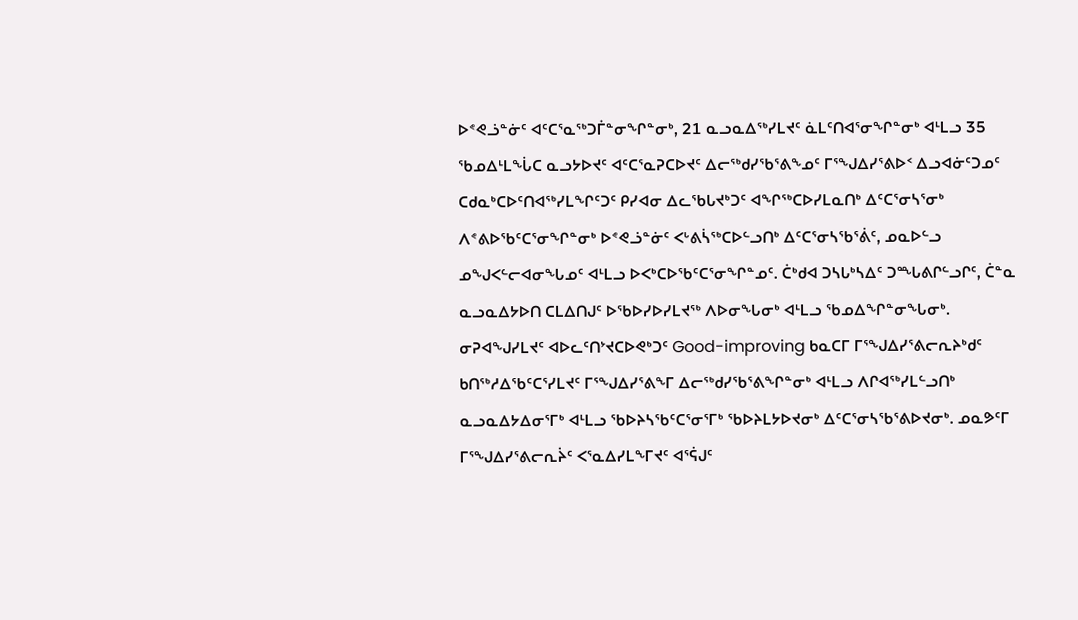ᐅᕝᕙᓘᓐᓃᑦ ᐊᑦᑕᕐᓇᖅᑐᒦᓐᓂᖏᓐᓂᒃ, 21 ᓇᓗᓇᐃᖅᓯᒪᔪᑦ ᓈᒪᑦᑎᐊᕐᓂᖏᓐᓂᒃ ᐊᒻᒪᓗ 35 ᖃᓄᐃᒻᒪᖔᑕ ᓇᓗᔭᐅᔪᑦ ᐊᑦᑕᕐᓇᕈᑕᐅᔪᑦ ᐃᓕᖅᑯᓯᖃᕐᕕᖕᓄᑦ ᒥᕐᖑᐃᓯᕐᕕᐅᑉ ᐃᓗᐊᓃᑦᑐᓄᑦ ᑕᑯᓇᒃᑕᐅᑦᑎᐊᖅᓯᒪᖏᑦᑐᑦ ᑭᓯᐊᓂ ᐃᓚᖃᒐᔪᒃᑐᑦ ᐊᖏᖅᑕᐅᓯᒪᓇᑎᒃ ᐃᑦᑕᕐᓂᓴᕐᓂᒃ ᐱᕝᕕᐅᖃᑦᑕᕐᓂᖏᓐᓂᒃ ᐅᕝᕙᓘᓐᓃᑦ ᐸᒡᕕᓵᖅᑕᐅᓪᓗᑎᒃ ᐃᑦᑕᕐᓂᓴᖃᕐᕖᑦ, ᓄᓇᐅᓪᓗ ᓄᖑᐸᓪᓕᐊᓂᖓᓄᑦ ᐊᒻᒪᓗ ᐅᐸᒃᑕᐅᖃᑦᑕᕐᓂᖏᓐᓄᑦ. ᑖᒃᑯᐊ ᑐᓴᒐᒃᓴᐃᑦ ᑐᙵᕕᒋᓪᓗᒋᑦ, ᑖᓐᓇ ᓇᓗᓇᐃᔭᐅᑎ ᑕᒪᐃᑎᒍᑦ ᐅᖃᐅᓯᐅᓯᒪᔪᖅ ᐱᐅᓂᖓᓂᒃ ᐊᒻᒪᓗ ᖃᓄᐃᖏᓐᓂᖓᓂᒃ.
ᓂᕈᐊᖑᓯᒪᔪᑦ ᐊᐅᓚᑦᑎᔾᔪᑕᐅᕙᒃᑐᑦ Good-improving ᑲᓇᑕᒥ ᒥᕐᖑᐃᓯᕐᕕᓕᕆᔨᒃᑯᑦ ᑲᑎᖅᓱᐃᖃᑦᑕᕐᓯᒪᔪᑦ ᒥᕐᖑᐃᓯᕐᕕᖕᒥ ᐃᓕᖅᑯᓯᖃᕐᕕᖏᓐᓂᒃ ᐊᒻᒪᓗ ᐱᒋᐊᖅᓯᒪᓪᓗᑎᒃ ᓇᓗᓇᐃᔭᐃᓂᕐᒥᒃ ᐊᒻᒪᓗ ᖃᐅᔨᓴᖃᑦᑕᕐᓂᕐᒥᒃ ᖃᐅᔨᒪᔭᐅᔪᓂᒃ ᐃᑦᑕᕐᓂᓴᖃᕐᕕᐅᔪᓂᒃ. ᓄᓇᕗᑦᒥ ᒥᕐᖑᐃᓯᕐᕕᓕᕆᔩᑦ ᐸᕐᓇᐃᓯᒪᖕᒥᔪᑦ ᐊᕐᕌᒍᑦ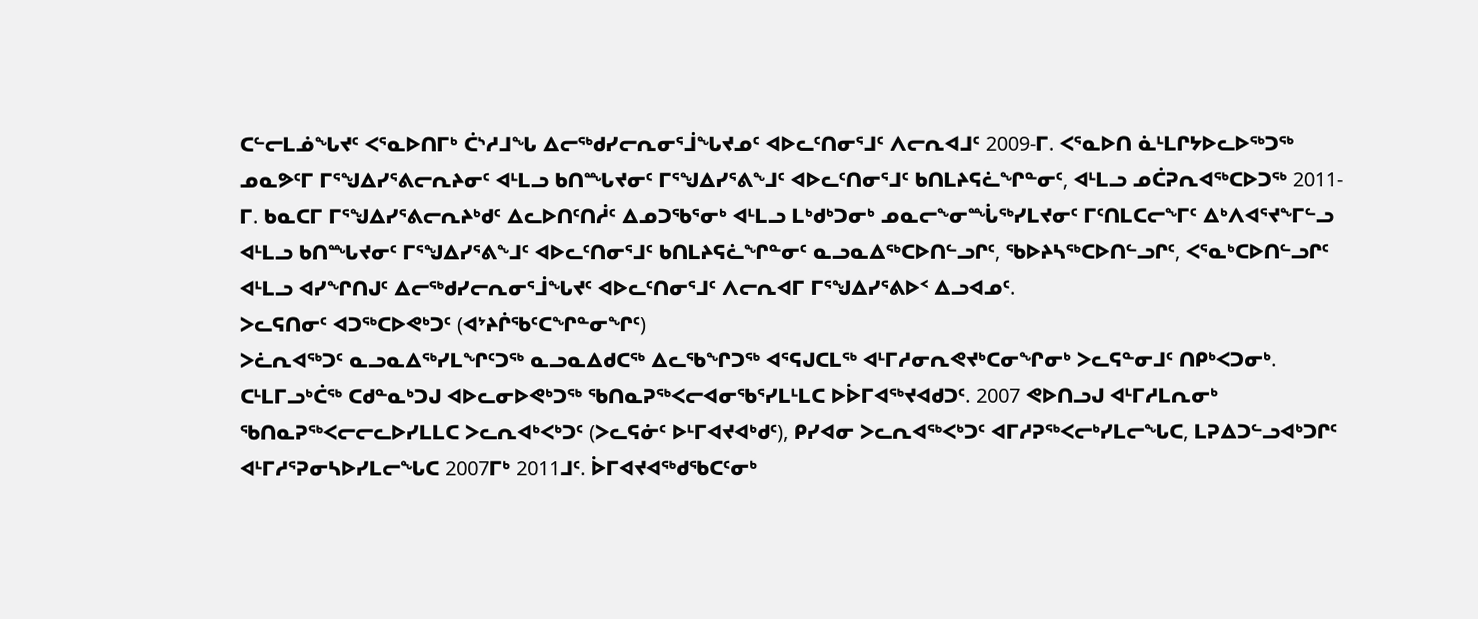ᑕᓪᓕᒪᓅᖓᔪᑦ ᐸᕐᓇᐅᑎᒥᒃ ᑖᔅᓱᒧᖓ ᐃᓕᖅᑯᓯᓕᕆᓂᕐᒨᖓᔪᓄᑦ ᐊᐅᓚᑦᑎᓂᕐᒧᑦ ᐱᓕᕆᐊᒧᑦ 2009-ᒥ. ᐸᕐᓇᐅᑎ ᓈᒻᒪᒋᔭᐅᓚᐅᖅᑐᖅ ᓄᓇᕗᑦᒥ ᒥᕐᖑᐃᓯᕐᕕᓕᕆᔨᓂᑦ ᐊᒻᒪᓗ ᑲᑎᙵᔪᓂᑦ ᒥᕐᖑᐃᓯᕐᕕᖕᒧᑦ ᐊᐅᓚᑦᑎᓂᕐᒧᑦ ᑲᑎᒪᔨᕋᓛᖏᓐᓂᑦ, ᐊᒻᒪᓗ ᓄᑖᕈᕆᐊᖅᑕᐅᑐᖅ 2011-ᒥ. ᑲᓇᑕᒥ ᒥᕐᖑᐃᓯᕐᕕᓕᕆᔨᒃᑯᑦ ᐃᓚᐅᑎᑦᑎᓲᑦ ᐃᓄᑐᖃᕐᓂᒃ ᐊᒻᒪᓗ ᒪᒃᑯᒃᑐᓂᒃ ᓄᓇᓕᖕᓂᙶᖅᓯᒪᔪᓂᑦ ᒥᑦᑎᒪᑕᓕᖕᒥᑦ ᐃᒃᐱᐊᕐᔪᖕᒥᓪᓗ ᐊᒻᒪᓗ ᑲᑎᙵᔪᓂᑦ ᒥᕐᖑᐃᓯᕐᕕᖕᒧᑦ ᐊᐅᓚᑦᑎᓂᕐᒧᑦ ᑲᑎᒪᔨᕋᓛᖏᓐᓂᑦ ᓇᓗᓇᐃᖅᑕᐅᑎᓪᓗᒋᑦ, ᖃᐅᔨᓴᖅᑕᐅᑎᓪᓗᒋᑦ, ᐸᕐᓇᒃᑕᐅᑎᓪᓗᒋᑦ ᐊᒻᒪᓗ ᐊᓯᖏᑎᒍᑦ ᐃᓕᖅᑯᓯᓕᕆᓂᕐᒨᖓᔪᑦ ᐊᐅᓚᑦᑎᓂᕐᒧᑦ ᐱᓕᕆᐊᒥ ᒥᕐᖑᐃᓯᕐᕕᐅᑉ ᐃᓗᐊᓄᑦ.
ᐳᓚᕋᑎᓂᑦ ᐊᑐᖅᑕᐅᕙᒃᑐᑦ (ᐊᔾᔨᒌᖃᑦᑕᖏᓐᓂᖏᑦ)
ᐳᓛᕆᐊᖅᑐᑦ ᓇᓗᓇᐃᖅᓯᒪᖏᑦᑐᖅ ᓇᓗᓇᐃᑯᑕᖅ ᐃᓚᖃᖏᑐᖅ ᐊᕐᕋᒍᑕᒪᖅ ᐊᒻᒥᓱᓂᕆᕙᔪᒃᑕᓂᖏᓂᒃ ᐳᓚᕋᓐᓂᒧᑦ ᑎᑭᒃᐸᑐᓂᒃ. ᑕᒻᒪᒥᓗᒃᑖᖅ ᑕᑯᓐᓇᒃᑐᒍ ᐊᐅᓚᓂᐅᕙᒃᑐᖅ ᖃᑎᓇᕈᖅᐸᓕᐊᓂᖃᕐᓯᒪᒻᒪᑕ ᐅᐆᒥᐊᖅᔪᐊᑯᑐᑦ. 2007 ᕙᐅᑎᓗᒍ ᐊᒻᒥᓱᒪᕆᓂᒃ ᖃᑎᓇᕈᖅᐸᓕᓕᓚᐅᓯᒪᒪᑕ ᐳᓚᕆᐊᒃᐸᒃᑐᑦ (ᐳᓚᕋᓃᑦ ᐅᒻᒥᐊᔪᐊᒃᑯᑦ), ᑭᓯᐊᓂ ᐳᓚᕆᐊᖅᐸᒃᑐᑦ ᐊᒥᓱᕈᖅᐸᓕᒃᓯᒪᓕᖓᑕ, ᒪᕈᐃᑐᓪᓗᐊᒃᑐᒋᑦ ᐊᒻᒥᓱᕐᕈᓂᓴᐅᓯᒪᓕᖓᑕ 2007ᒥᒃ 2011ᒧᑦ. ᐆᒥᐊᔪᐊᖅᑯᖃᑕᑦᓂᒃ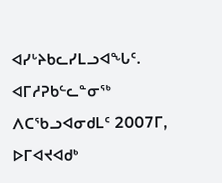ᐊᓯᒡᔨᑲᓚᓯᒪᓗᐊᖓᑦ. ᐊᒥᓱᕈᑲᓪᓚᓐᓂᖅ ᐱᑕᖃᓗᐊᓂᑯᒪᑦ 2007ᒥ, ᐅᒥᐊᔪᐊᑯᒃ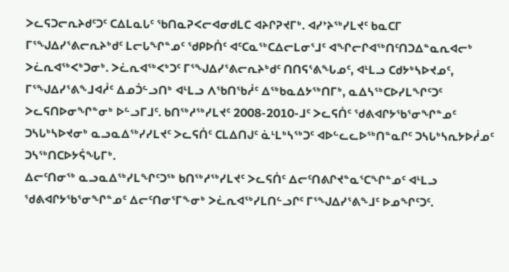ᐳᓚᕋᑐᓕᕆᔨᑯᑦᑐᑦ ᑕᐃᒪᓇᒐᑦ ᖃᑎᓇᕈᐸᓕᐊᓂᑯᒪᑕ ᐊᔨᒋᕈᔪᒥᒃ. ᐊᓯᔾᔨᖅᓯᒪᔪᑦ ᑲᓇᑕᒥ ᒥᕐᖑᐃᓯᕐᕕᓕᕆᔨᒃᑯᑦ ᒪᓕᒐᖏᓐᓄᑦ ᖁᑭᐅᑏᑦ ᐊᑦᑕᓇᖅᑕᐃᓕᒪᓂᕐᒧᑦ ᐊᖏᓕᒋᐊᖅᑎᑦᑎᑐᐃᓐᓇᕆᐊᓕᒃ ᐳᓛᕆᐊᖅᐸᒃᑐᓂᒃ. ᐳᓛᕆᐊᖅᐸᒃᑐᑦ ᒥᕐᖑᐃᓯᕐᕕᓕᕆᔨᒃᑯᑦ ᑎᑎᕋᕐᕕᖓᓄᑦ, ᐊᒻᒪᓗ ᑕᑯᔭᒃᓴᐅᔪᓄᑦ, ᒥᕐᖑᐃᓯᕐᕕᖕᒧᐊᓲᑦ ᐃᓄᑑᓪᓗᑎᒃ ᐊᒻᒪᓗ ᐱᖃᑎᖃᓲᑦ ᐃᖅᑲᓇᐃᔭᖅᑎᒥᒃ, ᓇᐃᓴᖅᑕᐅᓯᒪᖏᑦᑐᑦ ᐳᓚᕋᑎᐅᓂᖏᓐᓂᒃ ᐅᓪᓗᒥᒧᑦ. ᑲᑎᖅᓱᖅᓯᒪᔪᑦ 2008-2010-ᒧᑦ ᐳᓚᕋᑏᑦ ᖁᕕᐊᒋᔭᖃᕐᓂᖏᓐᓄᑦ ᑐᓴᒐᒃᓴᐅᔪᓂᒃ ᓇᓗᓇᐃᖅᓯᓯᒪᔪᑦ ᐳᓚᕋᑏᑦ ᑕᒪᐃᑎᒍᑦ ᓈᒻᒪᒃᓴᖅᑐᑦ ᐊᐅᓪᓚᓚᐅᖅᑎᓐᓇᒋᑦ ᑐᓴᒐᒃᓴᕆᔭᐅᓲᓄᑦ ᑐᓴᖅᑎᑕᐅᔭᕌᖓᒥᒃ.
ᐃᓕᑦᑎᓂᖅ ᓇᓗᓇᐃᖅᓯᒪᖏᑦᑐᖅ ᑲᑎᖅᓱᖅᓯᒪᔪᑦ ᐳᓚᕋᑏᑦ ᐃᓕᑦᑎᕕᒋᔪᓐᓇᕐᑕᖏᓐᓄᑦ ᐊᒻᒪᓗ ᖁᕕᐊᒋᔭᖃᕐᓂᖏᓐᓄᑦ ᐃᓕᑦᑎᓂᕐᒥᖕᓂᒃ ᐳᓛᕆᐊᖅᓯᒪᑎᓪᓗᒋᑦ ᒥᕐᖑᐃᓯᕐᕕᖕᒧᑦ ᐅᓄᖏᑦᑐᑦ.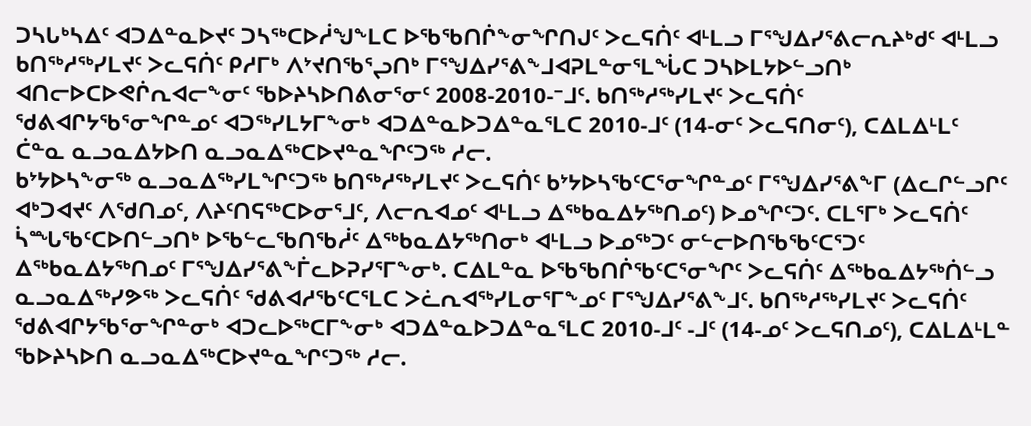ᑐᓴᒐᒃᓴᐃᑦ ᐊᑐᐃᓐᓇᐅᔪᑦ ᑐᓴᖅᑕᐅᓲᖑᖕᒪᑕ ᐅᖃᖃᑎᒌᖕᓂᖏᑎᒍᑦ ᐳᓚᕋᑏᑦ ᐊᒻᒪᓗ ᒥᕐᖑᐃᓯᕐᕕᓕᕆᔨᒃᑯᑦ ᐊᒻᒪᓗ ᑲᑎᖅᓱᖅᓯᒪᔪᑦ ᐳᓚᕋᑏᑦ ᑭᓱᒥᒃ ᐱᔾᔪᑎᖃᕐᖢᑎᒃ ᒥᕐᖑᐃᓯᕐᕕᖕᒧᐊᕈᒪᓐᓂᕐᒪᖔᑕ ᑐᓴᐅᒪᔭᐅᓪᓗᑎᒃ ᐊᑎᓕᐅᑕᐅᕙᒌᕆᐊᓕᖕᓂᑦ ᖃᐅᔨᓴᐅᑎᕕᓂᕐᓂᑦ 2008-2010-ᐨᒧᑦ. ᑲᑎᖅᓱᖅᓯᒪᔪᑦ ᐳᓚᕋᑏᑦ ᖁᕕᐊᒋᔭᖃᕐᓂᖏᓐᓄᑦ ᐊᑐᖅᓯᒪᔭᒥᖕᓂᒃ ᐊᑐᐃᓐᓇᐅᑐᐃᓐᓇᕐᒪᑕ 2010-ᒧᑦ (14-ᓂᑦ ᐳᓚᕋᑎᓂᑦ), ᑕᐃᒪᐃᒻᒪᑦ ᑖᓐᓇ ᓇᓗᓇᐃᔭᐅᑎ ᓇᓗᓇᐃᖅᑕᐅᔪᓐᓇᖏᑦᑐᖅ ᓱᓕ.
ᑲᔾᔭᐅᓴᖕᓂᖅ ᓇᓗᓇᐃᖅᓯᒪᖏᑦᑐᖅ ᑲᑎᖅᓱᖅᓯᒪᔪᑦ ᐳᓚᕋᑏᑦ ᑲᔾᔭᐅᓴᖃᑦᑕᕐᓂᖏᓐᓄᑦ ᒥᕐᖑᐃᓯᕐᕕᖕᒥ (ᐃᓚᒋᓪᓗᒋᑦ ᐊᒃᑐᐊᔪᑦ ᐱᖁᑎᓄᑦ, ᐱᔨᑦᑎᕋᖅᑕᐅᓂᕐᒧᑦ, ᐱᓕᕆᐊᓄᑦ ᐊᒻᒪᓗ ᐃᖅᑲᓇᐃᔭᖅᑎᓄᑦ) ᐅᓄᖏᑦᑐᑦ. ᑕᒪᕐᒥᒃ ᐳᓚᕋᑏᑦ ᓵᙵᖃᑦᑕᐅᑎᓪᓗᑎᒃ ᐅᖃᓪᓚᖃᑎᖃᓲᑦ ᐃᖅᑲᓇᐃᔭᖅᑎᓂᒃ ᐊᒻᒪᓗ ᐅᓄᖅᑐᑦ ᓂᓪᓕᐅᑎᖃᖃᑦᑕᕐᑐᑦ ᐃᖅᑲᓇᐃᔭᖅᑎᓄᑦ ᒥᕐᖑᐃᓯᕐᕕᖕᒦᓚᐅᕈᓯᕐᒥᖕᓂᒃ. ᑕᐃᒪᓐᓇ ᐅᖃᖃᑎᒌᖃᑦᑕᕐᓂᖏᑦ ᐳᓚᕋᑏᑦ ᐃᖅᑲᓇᐃᔭᖅᑏᓪᓗ ᓇᓗᓇᐃᖅᓯᕗᖅ ᐳᓚᕋᑏᑦ ᖁᕕᐊᓱᖃᑦᑕᕐᒪᑕ ᐳᓛᕆᐊᖅᓯᒪᓂᕐᒥᖕᓄᑦ ᒥᕐᖑᐃᓯᕐᕕᖕᒧᑦ. ᑲᑎᖅᓱᖅᓯᒪᔪᑦ ᐳᓚᕋᑏᑦ ᖁᕕᐊᒋᔭᖃᕐᓂᖏᓐᓂᒃ ᐊᑐᓚᐅᖅᑕᒥᖕᓂᒃ ᐊᑐᐃᓐᓇᐅᑐᐃᓐᓇᕐᒪᑕ 2010-ᒧᑦ -ᒧᑦ (14-ᓄᑦ ᐳᓚᕋᑎᓄᑦ), ᑕᐃᒪᐃᒻᒪᓐ ᖃᐅᔨᓴᐅᑎ ᓇᓗᓇᐃᖅᑕᐅᔪᓐᓇᖏᑦᑐᖅ ᓱᓕ.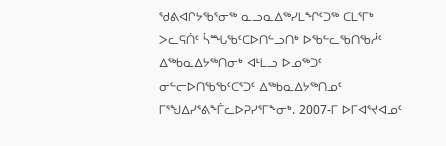ᖁᕕᐊᒋᔭᖃᕐᓂᖅ ᓇᓗᓇᐃᖅᓯᒪᖏᑦᑐᖅ ᑕᒪᕐᒥᒃ ᐳᓚᕋᑏᑦ ᓵᙵᖃᑦᑕᐅᑎᓪᓗᑎᒃ ᐅᖃᓪᓚᖃᑎᖃᓲᑦ ᐃᖅᑲᓇᐃᔭᖅᑎᓂᒃ ᐊᒻᒪᓗ ᐅᓄᖅᑐᑦ ᓂᓪᓕᐅᑎᖃᖃᑦᑕᕐᑐᑦ ᐃᖅᑲᓇᐃᔭᖅᑎᓄᑦ ᒥᕐᖑᐃᓯᕐᕕᖕᒦᓚᐅᕈᓯᕐᒥᖕᓂᒃ. 2007-ᒥ ᐅᒥᐊᕐᔪᐊᓄᑦ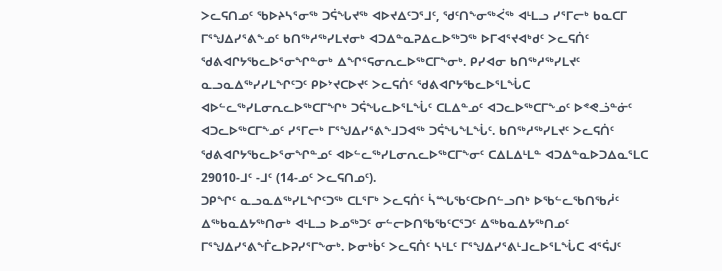ᐳᓚᕋᑎᓄᑦ ᖃᐅᔨᓴᕐᓂᖅ ᑐᕌᖓᔪᖅ ᐊᐅᔪᐃᑦᑐᕐᒧᑦ, ᖁᑦᑎᖕᓂᖅᐹᖅ ᐊᒻᒪᓗ ᓯᕐᒥᓕᒃ ᑲᓇᑕᒥ ᒥᕐᖑᐃᓯᕐᕕᖕᓄᑦ ᑲᑎᖅᓱᖅᓯᒪᔪᓂᒃ ᐊᑐᐃᓐᓇᕈᐃᓚᐅᖅᑐᖅ ᐅᒥᐊᕐᔪᐊᒃᑯᑦ ᐳᓚᕋᑏᑦ ᖁᕕᐊᒋᔭᖃᓚᐅᕐᓂᖏᓐᓂᒃ ᐃᖏᕐᕋᓂᕆᓚᐅᖅᑕᒥᖕᓂᒃ. ᑭᓯᐊᓂ ᑲᑎᖅᓱᖅᓯᒪᔪᑦ ᓇᓗᓇᐃᖅᓯᓯᒪᖏᑦᑐᑦ ᑭᐅᔾᔪᑕᐅᔪᑦ ᐳᓚᕋᑏᑦ ᖁᕕᐊᒋᔭᖃᓚᐅᕐᒪᖔᑕ ᐊᐅᓪᓚᖅᓯᒪᓂᕆᓚᐅᖅᑕᒥᖏᒃ ᑐᕌᖓᓚᐅᕐᒪᖔᑦ ᑕᒪᐃᓐᓄᑦ ᐊᑐᓚᐅᖅᑕᒥᖕᓄᑦ ᐅᕝᕙᓘᓐᓃᑦ ᐊᑐᓚᐅᖅᑕᒥᖕᓄᑦ ᓯᕐᒥᓕᒃ ᒥᕐᖑᐃᓯᕐᕕᖕᒧᑐᐊᖅ ᑐᕌᖓᖕᒪᖔᑦ. ᑲᑎᖅᓱᖅᓯᒪᔪᑦ ᐳᓚᕋᑏᑦ ᖁᕕᐊᒋᔭᖃᓚᐅᕐᓂᖏᓐᓄᑦ ᐊᐅᓪᓚᖅᓯᒪᓂᕆᓚᐅᖅᑕᒥᖕᓂᑦ ᑕᐃᒪᐃᒻᒪᓐ ᐊᑐᐃᓐᓇᐅᑐᐃᓇᕐᒪᑕ 29010-ᒧᑦ -ᒧᑦ (14-ᓄᑦ ᐳᓚᕋᑎᓄᑦ).
ᑐᑭᖏᑦ ᓇᓗᓇᐃᖅᓯᒪᖏᑦᑐᖅ ᑕᒪᕐᒥᒃ ᐳᓚᕋᑏᑦ ᓵᙵᖃᑦᑕᐅᑎᓪᓗᑎᒃ ᐅᖃᓪᓚᖃᑎᖃᓲᑦ ᐃᖅᑲᓇᐃᔭᖅᑎᓂᒃ ᐊᒻᒪᓗ ᐅᓄᖅᑐᑦ ᓂᓪᓕᐅᑎᖃᖃᑦᑕᕐᑐᑦ ᐃᖅᑲᓇᐃᔭᖅᑎᓄᑦ ᒥᕐᖑᐃᓯᕐᕕᖕᒦᓚᐅᕈᓯᕐᒥᖕᓂᒃ. ᐅᓂᒃᑳᑦ ᐳᓚᕋᑏᑦ ᓴᒻᒪᑦ ᒥᕐᖑᐃᓯᕐᕕᒻᒧᓚᐅᕐᒪᖔᑕ ᐊᕐᕌᒍᑦ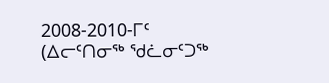2008-2010-ᒥᑦ (ᐃᓕᑦᑎᓂᖅ ᖁᓛᓂᑦᑐᖅ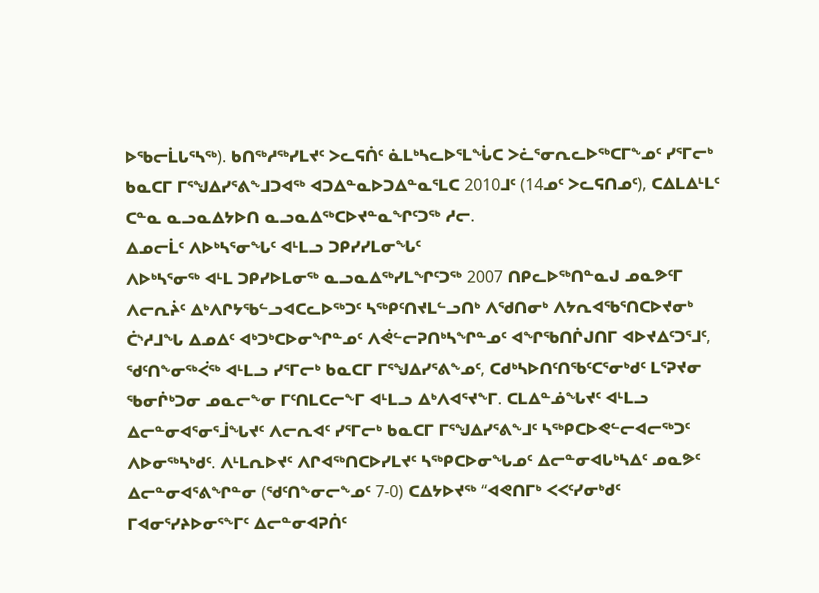ᐅᖃᓕᒫᒐᕐᓴᖅ). ᑲᑎᖅᓱᖅᓯᒪᔪᑦ ᐳᓚᕋᑏᑦ ᓈᒪᒃᓴᓚᐅᕐᒪᖔᑕ ᐳᓛᕐᓂᕆᓚᐅᖅᑕᒥᖕᓄᑦ ᓯᕐᒥᓕᒃ ᑲᓇᑕᒥ ᒥᕐᖑᐃᓯᕐᕕᖕᒧᑐᐊᖅ ᐊᑐᐃᓐᓇᐅᑐᐃᓐᓇᕐᒪᑕ 2010ᒧᑦ (14ᓄᑦ ᐳᓚᕋᑎᓄᑦ), ᑕᐃᒪᐃᒻᒪᑦ ᑕᓐᓇ ᓇᓗᓇᐃᔭᐅᑎ ᓇᓗᓇᐃᖅᑕᐅᔪᓐᓇᖏᑦᑐᖅ ᓱᓕ.
ᐃᓄᓕᒫᑦ ᐱᐅᒃᓴᕐᓂᖓᑦ ᐊᒻᒪᓗ ᑐᑭᓯᓯᒪᓂᖓᑦ
ᐱᐅᒃᓴᕐᓂᖅ ᐊᒻᒪ ᑐᑭᓯᐅᒪᓂᖅ ᓇᓗᓇᐃᖅᓯᒪᖏᑦᑐᖅ 2007 ᑎᑭᓚᐅᖅᑎᓐᓇᒍ ᓄᓇᕗᑦᒥ ᐱᓕᕆᔩᑦ ᐃᒃᐱᒋᔭᖃᓪᓗᐊᑕᓚᐅᖅᑐᑦ ᓴᖅᑭᑦᑎᔪᒪᓪᓗᑎᒃ ᐱᖁᑎᓂᒃ ᐱᔭᕆᐊᖃᕐᑎᑕᐅᔪᓂᒃ ᑖᔅᓱᒧᖓ ᐃᓄᐃᑦ ᐊᒃᑐᒃᑕᐅᓂᖏᓐᓄᑦ ᐱᕚᓪᓕᕈᑎᒃᓴᖏᓐᓄᑦ ᐊᖏᖃᑎᒌᒍᑎᒥ ᐊᐅᔪᐃᑦᑐᕐᒧᑦ, ᖁᑦᑎᖕᓂᖅᐹᖅ ᐊᒻᒪᓗ ᓯᕐᒥᓕᒃ ᑲᓇᑕᒥ ᒥᕐᖑᐃᓯᕐᕕᖕᓄᑦ, ᑕᑯᒃᓴᐅᑎᑦᑎᖃᑦᑕᕐᓂᒃᑯᑦ ᒪᕐᕈᔪᓂ ᖃᓂᒌᒃᑐᓂ ᓄᓇᓕᖕᓂ ᒥᑦᑎᒪᑕᓕᖕᒥ ᐊᒻᒪᓗ ᐃᒃᐱᐊᕐᔪᖕᒥ. ᑕᒪᐃᓐᓅᖓᔪᑦ ᐊᒻᒪᓗ ᐃᓕᓐᓂᐊᕐᓂᕐᒨᖓᔪᑦ ᐱᓕᕆᐊᑦ ᓯᕐᒥᓕᒃ ᑲᓇᑕᒥ ᒥᕐᖑᐃᓯᕐᕕᖕᒧᑦ ᓴᖅᑭᑕᐅᕙᓪᓕᐊᓕᖅᑐᑦ ᐱᐅᓂᖅᓴᒃᑯᑦ. ᐱᒻᒪᕆᐅᔪᑦ ᐱᒋᐊᖅᑎᑕᐅᓯᒪᔪᑦ ᓴᖅᑭᑕᐅᓂᖓᓄᑦ ᐃᓕᓐᓂᐊᒐᒃᓴᐃᑦ ᓄᓇᕗᑦ ᐃᓕᓐᓂᐊᕐᕕᖏᓐᓂ (ᖁᑦᑎᖕᓂᓕᖕᓄᑦ 7-0) ᑕᐃᔭᐅᔪᖅ “ᐊᕙᑎᒥᒃ ᐸᐸᑦᓯᓂᒃᑯᑦ ᒥᐊᓂᕐᓯᔨᐅᓂᕐᖕᒥᑦ ᐃᓕᓐᓂᐊᕈᑏᑦ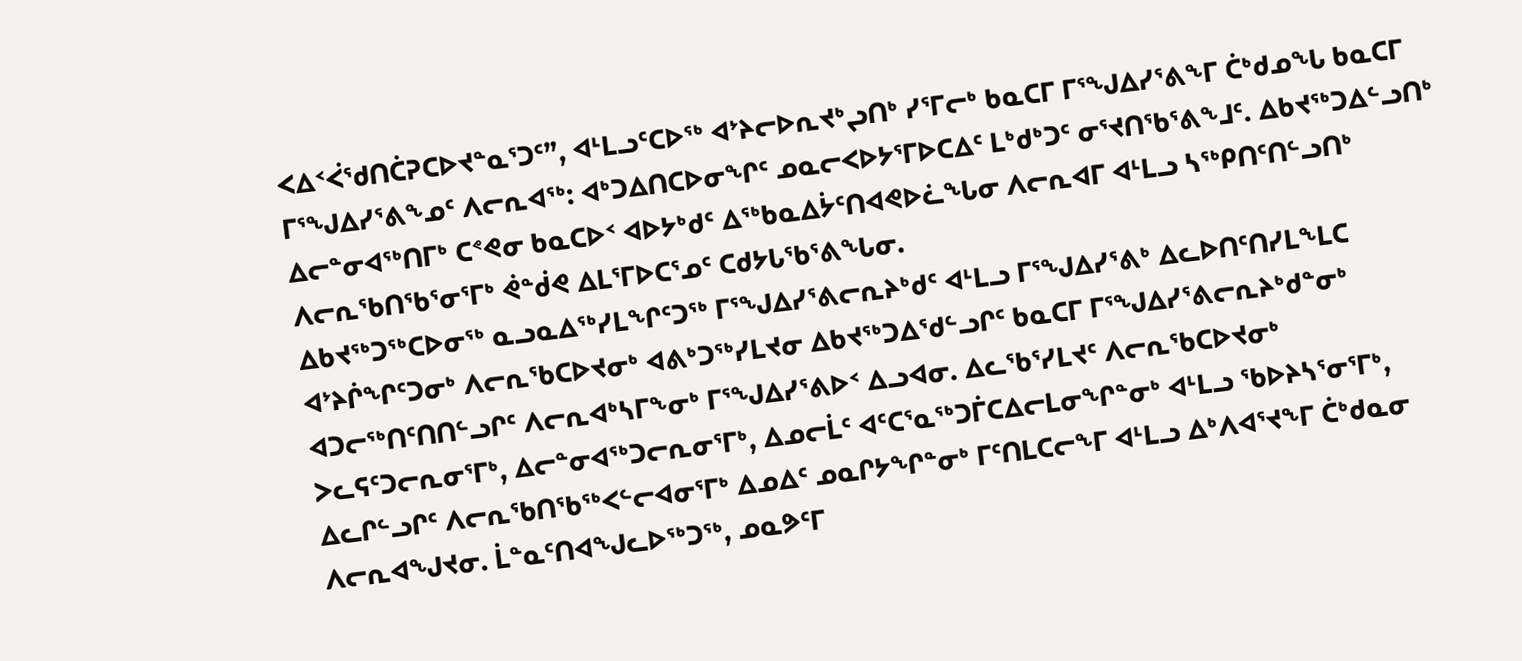ᐸᐃᑉᐹᖁᑎᑖᕈᑕᐅᔪᓐᓇᕐᑐᑦ”, ᐊᒻᒪᓗᑦᑕᐅᖅ ᐊᔾᔨᓕᐅᕆᔪᒃᖢᑎᒃ ᓯᕐᒥᓕᒃ ᑲᓇᑕᒥ ᒥᕐᖑᐃᓯᕐᕕᖕᒥ ᑖᒃᑯᓄᖓ ᑲᓇᑕᒥ ᒥᕐᖑᐃᓯᕐᕕᖕᓄᑦ ᐱᓕᕆᐊᖅ: ᐊᒃᑐᐃᑎᑕᐅᓂᖏᑦ ᓄᓇᓕᐸᐅᔭᕐᒥᐅᑕᐃᑦ ᒪᒃᑯᒃᑐᑦ ᓂᕐᔪᑎᖃᕐᕕᖕᒧᑦ. ᐃᑲᔪᖅᑐᐃᓪᓗᑎᒃ ᐃᓕᓐᓂᐊᖅᑎᒥᒃ ᑕᕝᕙᓂ ᑲᓇᑕᐅᑉ ᐊᐅᔭᒃᑯᑦ ᐃᖅᑲᓇᐃᔮᑦᑎᐊᕙᐅᓛᖓᓂ ᐱᓕᕆᐊᒥ ᐊᒻᒪᓗ ᓴᖅᑭᑎᑦᑎᓪᓗᑎᒃ ᐱᓕᕆᖃᑎᖃᕐᓂᕐᒥᒃ ᕚᓐᑰᕙ ᐃᒪᕐᒥᐅᑕᕐᓄᑦ ᑕᑯᔭᒐᖃᕐᕕᖓᓂ.
ᐃᑲᔪᖅᑐᖅᑕᐅᓂᖅ ᓇᓗᓇᐃᖅᓯᒪᖏᑦᑐᖅ ᒥᕐᖑᐃᓯᕐᕕᓕᕆᔨᒃᑯᑦ ᐊᒻᒪᓗ ᒥᕐᖑᐃᓯᕐᕕᒃ ᐃᓚᐅᑎᑦᑎᓯᒪᖕᒪᑕ ᐊᔾᔨᒌᖏᑦᑐᓂᒃ ᐱᓕᕆᖃᑕᐅᔪᓂᒃ ᐊᕕᒃᑐᖅᓯᒪᔪᓂ ᐃᑲᔪᖅᑐᐃᖁᓪᓗᒋᑦ ᑲᓇᑕᒥ ᒥᕐᖑᐃᓯᕐᕕᓕᕆᔨᒃᑯᓐᓂᒃ ᐊᑐᓕᖅᑎᑦᑎᑎᓪᓗᒋᑦ ᐱᓕᕆᐊᒃᓴᒥᖕᓂᒃ ᒥᕐᖑᐃᓯᕐᕕᐅᑉ ᐃᓗᐊᓂ. ᐃᓚᖃᕐᓯᒪᔪᑦ ᐱᓕᕆᖃᑕᐅᔪᓂᒃ ᐳᓚᕋᑦᑐᓕᕆᓂᕐᒥᒃ, ᐃᓕᓐᓂᐊᖅᑐᓕᕆᓂᕐᒥᒃ, ᐃᓄᓕᒫᑦ ᐊᑦᑕᕐᓇᖅᑐᒦᑕᐃᓕᒪᓂᖏᓐᓂᒃ ᐊᒻᒪᓗ ᖃᐅᔨᓴᕐᓂᕐᒥᒃ, ᐃᓚᒋᓪᓗᒋᑦ ᐱᓕᕆᖃᑎᖃᖅᐸᓪᓕᐊᓂᕐᒥᒃ ᐃᓄᐃᑦ ᓄᓇᒋᔭᖏᓐᓂᒃ ᒥᑦᑎᒪᑕᓕᖕᒥ ᐊᒻᒪᓗ ᐃᒃᐱᐊᕐᔪᖕᒥ ᑖᒃᑯᓇᓂ ᐱᓕᕆᐊᖑᔪᓂ. ᒫᓐᓇᑦᑎᐊᖑᓚᐅᖅᑐᖅ, ᓄᓇᕗᑦᒥ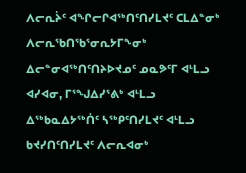ᐱᓕᕆᔩᑦ ᐊᖏᓕᒋᐊᖅᑎᑦᑎᓯᒪᔪᑦ ᑕᒪᐃᓐᓂᒃ ᐱᓕᕆᖃᑎᖃᕐᓂᕆᔭᒥᖕᓂᒃ ᐃᓕᓐᓂᐊᖅᑎᑦᑎᔨᐅᔪᓄᑦ ᓄᓇᕗᑦᒥ ᐊᒻᒪᓗ ᐊᓯᐊᓂ, ᒥᕐᖑᐃᓯᕐᕕᒃ ᐊᒻᒪᓗ ᐃᖅᑲᓇᐃᔭᖅᑏᑦ ᓴᖅᑭᑦᑎᓯᒪᔪᑦ ᐊᒻᒪᓗ ᑲᔪᓯᑎᑦᑎᓯᒪᔪᑦ ᐱᓕᕆᐊᓂᒃ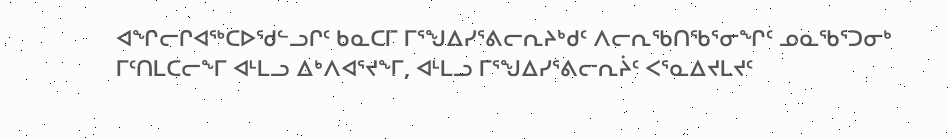ᐊᖏᓕᒋᐊᖅᑕᐅᖁᓪᓗᒋᑦ ᑲᓇᑕᒥ ᒥᕐᖑᐃᓯᕐᕕᓕᕆᔨᒃᑯᑦ ᐱᓕᕆᖃᑎᖃᕐᓂᖏᑦ ᓄᓇᖃᕐᑐᓂᒃ ᒥᑦᑎᒪᑕᓕᖕᒥ ᐊᒻᒪᓗ ᐃᒃᐱᐊᕐᔪᖕᒥ, ᐊᒻᒪᓗ ᒥᕐᖑᐃᓯᕐᕕᓕᕆᔩᑦ ᐸᕐᓇᐃᔪᒪᔪᑦ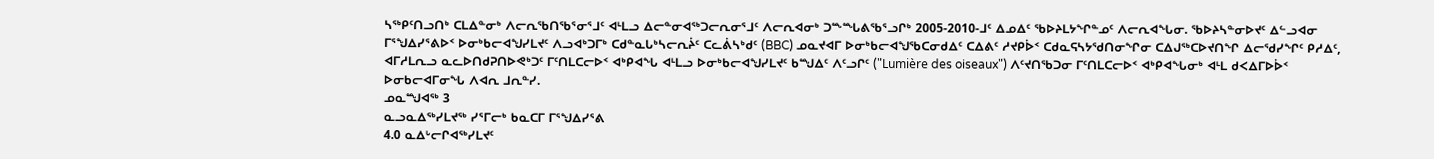ᓴᖅᑭᑦᑎᓗᑎᒃ ᑕᒪᐃᓐᓂᒃ ᐱᓕᕆᖃᑎᖃᕐᓂᕐᒧᑦ ᐊᒻᒪᓗ ᐃᓕᓐᓂᐊᖅᑐᓕᕆᓂᕐᒧᑦ ᐱᓕᕆᐊᓂᒃ ᑐᖖᙵᕕᖃᕐᓗᒋᒃ 2005-2010-ᒧᑦ ᐃᓄᐃᑦ ᖃᐅᔨᒪᔭᖏᓐᓄᑦ ᐱᓕᕆᐊᖓᓂ. ᖃᐅᔨᓴᓐᓂᐅᔪᑦ ᐃᓪᓗᐊᓂ ᒥᕐᖑᐃᓯᕐᕕᐅᑉ ᐅᓂᒃᑲᓕᐊᖑᓯᒪᔪᑦ ᐱᓗᐊᒃᑐᒥᒃ ᑕᑯᓐᓇᒐᒃᓴᓕᕆᔩᑦ ᑕᓚᕖᓴᒃᑯᑦ (BBC) ᓄᓇᔪᐊᒥ ᐅᓂᒃᑲᓕᐊᖑᖃᑕᓂᑯᐃᑦ ᑕᐃᕕᑦ ᓱᔪᑭᐆᑉ ᑕᑯᓇᕋᓴᔭᖁᑎᓂᖏᓂ ᑕᐃᒍᖅᑕᐅᔪᑎᖏ ᐃᓕᖁᓯᖏᑦ ᑭᓱᐃᑦ, ᐊᒥᓱᒪᕆᓗ ᓇᓚᐅᑎᑯᕈᑎᐅᕙᒃᑐᑦ ᒥᑦᑎᒪᑕᓕᐅᑉ ᐊᒃᑭᐊᖓ ᐊᒻᒪᓗ ᐅᓂᒃᑲᓕᐊᖑᓯᒪᔪᑦ ᑲᙳᐃᑦ ᐱᑦᓗᒋᑦ ("Lumière des oiseaux") ᐱᑦᔪᑎᖃᑐᓂ ᒥᑦᑎᒪᑕᓕᐅᑉ ᐊᒃᑭᐊᖓᓂᒃ ᐊᒻᒪ ᑯᐸᐃᒥᐅᐆᑉ ᐅᓂᑲᓕᐊᒥᓂᖓ ᐱᐊᕆ ᒧᕆᓐᓯ.
ᓄᓇᙳᐊᖅ 3
ᓇᓗᓇᐃᖅᓯᒪᔪᖅ ᓯᕐᒥᓕᒃ ᑲᓇᑕᒥ ᒥᕐᖑᐃᓯᕐᕕ
4.0 ᓇᐃᒡᓕᒋᐊᖅᓯᒪᔪᑦ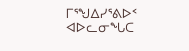ᒥᕐᖑᐃᓯᕐᕕᐅᑉ ᐊᐅᓚᓂᖓᑕ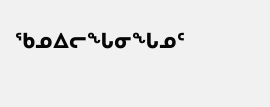ᖃᓄᐃᓕᖓᓂᖓᓄᑦ